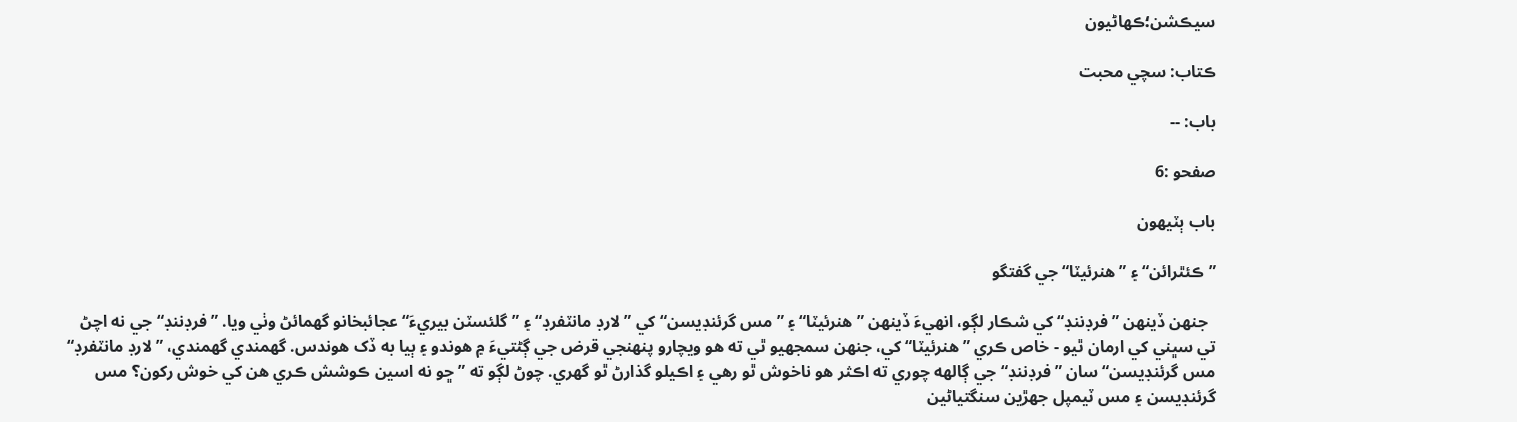سيڪشن؛ڪهاڻيون

ڪتاب: سچي محبت

باب: --

صفحو :6

باب ٻٽيهون

”ڪئٿرائن“ ۽ ”هنرئيٽا“ جي گفتگو

  جنهن ڏينهن ”فرڊننڊ“ کي شڪار لڳو، انهيءَ ڏينهن ”هنرئيٽا“ ۽ ”مس گرئنڊيسن“ کي ”لارڊ مانٽفرڊ“ ۽ ”گلئسٽن بيريءَ“ عجائبخانو گهمائڻ وٺي ويا. ”فرڊننڊ“ جي نه اچڻ تي سڀني کي ارمان ٿيو - خاص ڪري ”هنرئيٽا“ کي، جنهن سمجهيو ٿي ته هو ويچارو پنهنجي قرض جي ڳڻتيءَ ۾ هوندو ۽ ٻيا به ڏک هوندس. گهمندي گهمندي، ”لارڊ مانٽفرڊ“ مس گرئنڊيسن“ سان ”فرڊننڊ“ جي ڳالهه چوري ته اڪثر هو ناخوش ٿو رهي ۽ اڪيلو گذارڻ ٿو گهري. چوڻ لڳو ته ”ڇو نه اسين ڪوشش ڪري هن کي خوش رکون؟ مس گرئنڊيسن ۽ مس ٽيمپل جهڙين سنگتياڻين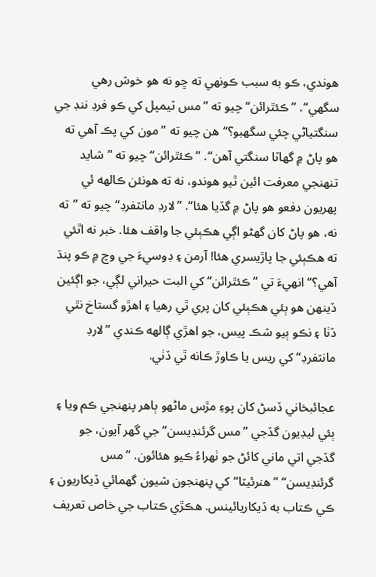هوندي، ڪو به سبب ڪونهي ته ڇو نه هو خوش رهي سگهي“. ”ڪئٿرائن“ چيو ته ”مس ٽيمپل کي ڪو فرڊ ننڊ جي سنگتياڻي چئي سگهبو؟“ هن چيو ته ”مون کي پڪ آهي ته هو پاڻ ۾ گهاٽا سنگتي آهن“. ”ڪئٿرائن“ چيو ته ”شايد تنهنجي معرفت ائين ٿيو هوندو، نه ته هونئن ڪالهه ئي پهريون دفعو هو پاڻ ۾ گڏيا هئا“. ”لارڊ مانٽفرڊ“ چيو ته ”ته نه، هو پاڻ کان گهڻو اڳي هڪٻئي جا واقف هئا. خبر نه اٿئي ته هڪٻئي جا پاڙيسري هئا! آرمن ۽ ڊوسيءَ جي وچ ۾ ڪو پنڌ آهي؟“ انهيءَ تي ”ڪئٿرائن“ کي البت حيراني لڳي، جو اڳئين ڏينهن هو ٻئي هڪٻئي کان پري ٿي رهيا ۽ اهڙو گستاخ نٿي ڏٺا ۽ نڪو ٻيو شڪ پيس، جو اهڙي ڳالهه ڪندي ”لارڊ مانٽفرڊ“ کي ريس يا ڪاوڙ ڪانه ٿي ڏٺي.

عجائبخاني ڏسڻ کان پوءِ مڙس ماڻهو ٻاهر پنهنجي ڪم ويا ۽ ٻئي ليڊيون گڏجي ”مس گرئنڊيسن“ جي گهر آيون، جو گڏجي اتي ماني کائڻ جو ٺهراءُ ڪيو هئائون. ”مس گرئنڊيسن“ ”هنرئيٽا“ کي پنهنجون شيون گهمائي ڏيکاريون ۽ ڪي ڪتاب به ڏيکاريائينس. هڪڙي ڪتاب جي خاص تعريف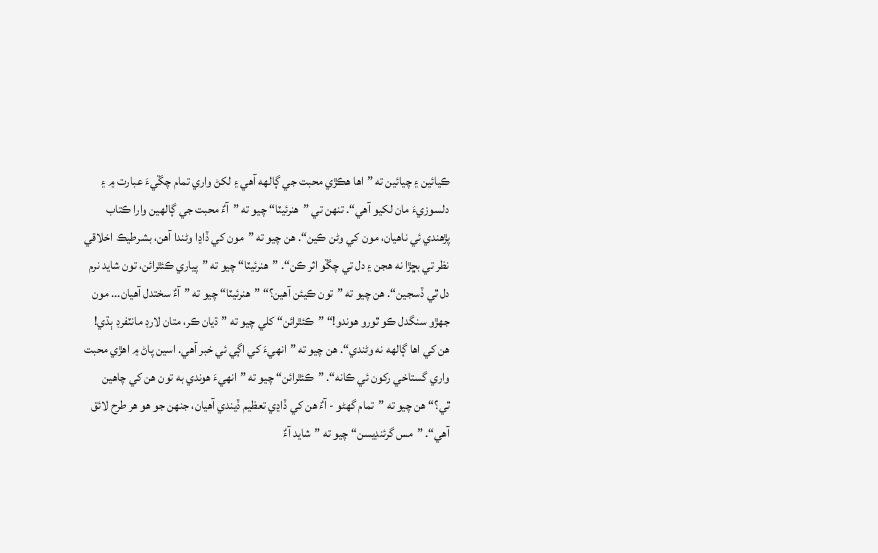ڪيائين ۽ چيائين ته ”اها هڪڙي محبت جي ڳالهه آهي ۽ لکڻ واري تمام چڱيءَ عبارت ۾ ۽ دلسوزيءَ مان لکيو آهي“. تنهن تي ”هنرئيٽا“ چيو ته ”آءٌ محبت جي ڳالهين وارا ڪتاب پڙهندي ئي ناهيان، مون کي وڻن ڪين“. هن چيو ته ”مون کي ڏاڍا وڻندا آهن، بشرطيڪ اخلاقي نظر تي بڇڙا نه هجن ۽ دل تي چڱو اثر ڪن“. ”هنرئيٽا“ چيو ته ”پياري ڪئٿرائن، تون شايد نرم دل ٿي ڏسجين“. هن چيو ته ”تون ڪيئن آهين؟“ ”هنرئيٽا“ چيو ته ”آءٌ سختدل آهيان... مون جهڙو سنگدل ڪو ٿورو هوندو!“ ”ڪئٿرائن“ کلي چيو ته ”ڌيان ڪر، متان لارڊ مانٽفرڊ ٻڌي! هن کي اها ڳالهه نه وڻندي“. هن چيو ته ”انهيءَ کي اڳي ئي خبر آهي. اسين پاڻ ۾ اهڙي محبت واري گستاخي رکون ئي ڪانه“. ”ڪئٿرائن“ چيو ته ”انهيءَ هوندي به تون هن کي چاهين ٿي؟“ هن چيو ته ”تمام گهڻو - آءٌ هن کي ڏاڍي تعظيم ڏيندي آهيان، جنهن جو هو هر طرح لائق آهي“. ”مس گرئنڊيسن“ چيو ته ”شايد آءٌ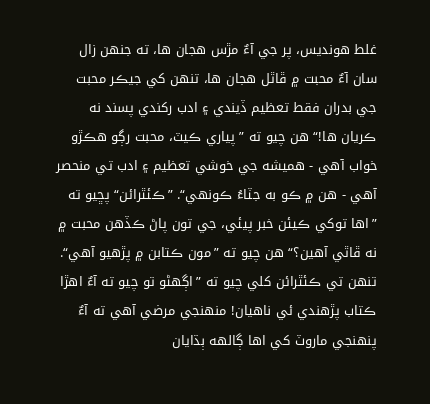غلط هونديس، پر جي آءٌ مڙس هجان ها، ته جنهن زال سان آءٌ محبت ۾ ڦاٿل هجان ها، تنهن کي جيڪر محبت جي بدران فقط تعظيم ڏيندي ۽ ادب رکندي پسند نه ڪريان ها!“ هن چيو ته ”پياري ڪيٽ، محبت رڳو هڪڙو خواب آهي - هميشه جي خوشي تعظيم ۽ ادب تي منحصر آهي - هن ۾ ڪو به جٽاءُ ڪونهي“. ”ڪئٿرائن“ پڇيو ته ”اها توکي ڪيئن خبر پيئي، جي تون پاڻ ڪڏهن محبت ۾ نه ڦاٿي آهين؟“ هن چيو ته ”مون ڪتابن ۾ پڙهيو آهي“. تنهن تي ڪئٿرائن کلي چيو ته ”اڳهڻو تو چيو ته آءٌ اهڙا ڪتاب پڙهندي ئي ناهيان! منهنجي مرضي آهي ته آءٌ پنهنجي ماروٽ کي اها ڳالهه ٻڌايان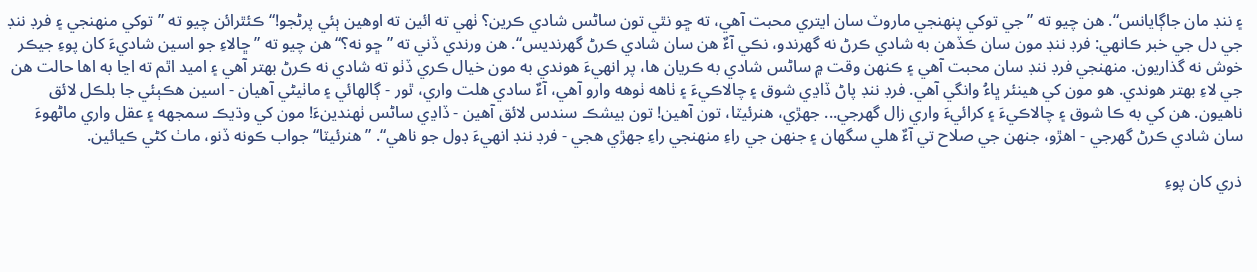۽ ننڊ مان جاڳايانس“. هن چيو ته ”جي توکي پنهنجي ماروٽ سان ايتري محبت آهي، ته ڇو نٿي تون ساڻس شادي ڪرين؟ ٺهي ته ائين ته اوهين ٻئي پرڻجو!“ ڪئٿرائن چيو ته ”توکي منهنجي ۽ فرڊ ننڊ جي دل جي خبر ڪانهي: فرڊ ننڊ مون سان ڪڏهن به شادي ڪرڻ نه گهرندو، نڪي آءٌ هن سان شادي ڪرڻ گهرنديس“. هن ورندي ڏني ته ”ڇو نه؟“ هن چيو ته ”ڇالاءِ جو اسين شاديءَ کان پوءِ جيڪر خوش نه گذاريون. منهنجي فرڊ ننڊ سان محبت آهي ۽ ڪنهن وقت ۾ ساڻس شادي به ڪريان ها، پر انهيءَ هوندي به مون خيال ڪري ڏٺو ته شادي نه ڪرڻ بهتر آهي ۽ اميد اٿم ته اڃا به اها حالت هن جي لاءِ بهتر هوندي. هو مون کي هينئر ڀاءُ وانگي آهي. فرڊ ننڊ پاڻ ڏاڍي شوق ۽ چالاڪيءَ ۽ ٺاهه ٺوهه وارو آهي، آءٌ سادي هلت واري، ٿور - ڳالهائي ۽ ماٺيڻي آهيان - اسين هڪٻئي جا بلڪل لائق ناهيون. هن کي به ڪا شوق ۽ چالاڪيءَ ۽ کرائيءَ واري زال گهرجي... جهڙي، هنرئيٽا، تون آهين! تون بيشڪ سندس لائق آهين - ڏاڍي ساڻس ٺهندينءَ! مون کي وڌيڪ سمجهه ۽ عقل واري ماڻهوءَ سان شادي ڪرڻ گهرجي - اهڙو، جنهن جي صلاح تي آءٌ هلي سگهان ۽ جنهن جي راءِ منهنجي راءِ جهڙي هجي - فرڊ ننڊ انهيءَ ڊول جو ناهي“. ”هنرئيٽا“ جواب ڪونه ڏنو، ماٺ کڻي ڪيائين.

ذري کان پوءِ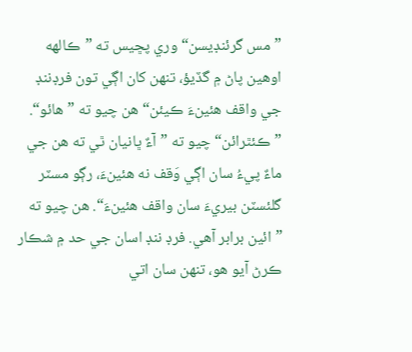”مس گرئنڊيسن“ وري پڇيس ته ”ڪالهه اوهين پاڻ ۾ گڏيؤ، تنهن کان اڳي تون فرڊننڊ جي واقف هئينءَ ڪيئن“ هن چيو ته ”هائو“. ”ڪئٿرائن“ چيو ته ”آءٌ ڀانيان ٿي ته هن جي ماءٌ پيءُ سان اڳي وَقف نه هئينءَ، رڳو مسٽر گلئسٽن بيريءَ سان واقف هئينءَ“. هن چيو ته ”ائين برابر آهي. فرڊ ننڊ اسان جي حد ۾ شڪار ڪرڻ آيو هو، تنهن سان اتي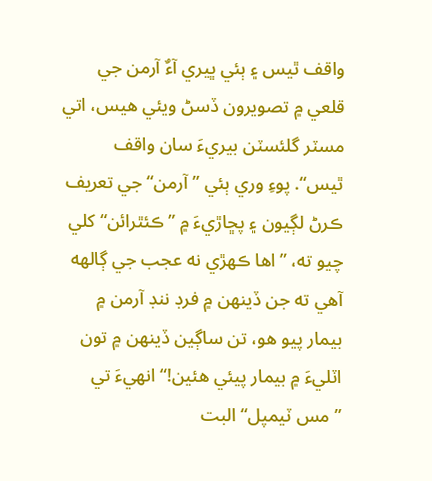واقف ٿيس ۽ ٻئي ڀيري آءٌ آرمن جي قلعي ۾ تصويرون ڏسڻ ويئي هيس، اتي مسٽر گلئسٽن بيريءَ سان واقف ٿيس“. پوءِ وري ٻئي ”آرمن“ جي تعريف ڪرڻ لڳيون ۽ پڇاڙيءَ ۾ ”ڪئٿرائن“ کلي چيو ته، ”اها ڪهڙي نه عجب جي ڳالهه آهي ته جن ڏينهن ۾ فرڊ ننڊ آرمن ۾ بيمار پيو هو، تن ساڳين ڏينهن ۾ تون اٽليءَ ۾ بيمار پيئي هئين!“ انهيءَ تي ”مس ٽيمپل“ البت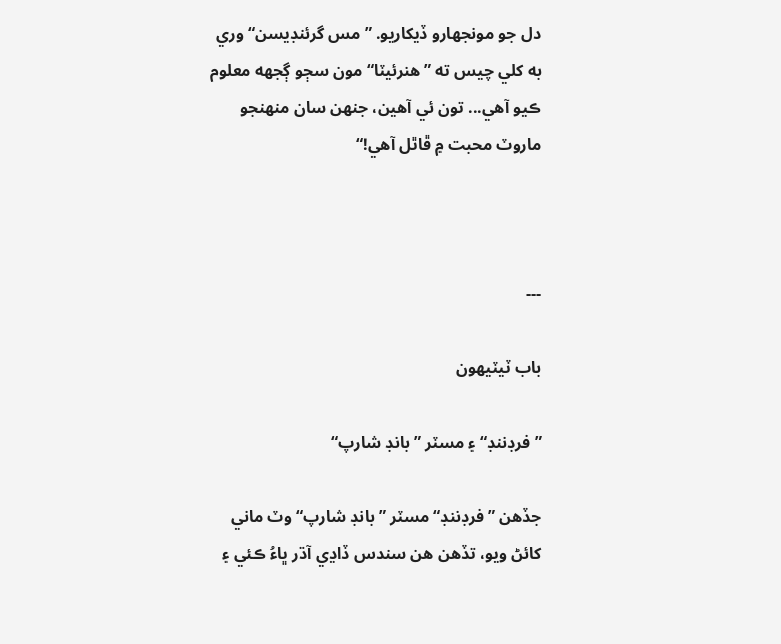دل جو مونجهارو ڏيکاريو. ”مس گرئنڊيسن“ وري به کلي چيس ته ”هنرئيٽا“ مون سڄو ڳجهه معلوم ڪيو آهي... تون ئي آهين، جنهن سان منهنجو ماروٽ محبت ۾ ڦاٿل آهي!“



---

باب ٽيٽيهون

”فرڊننڊ“ ۽ مسٽر ”بانڊ شارپ“

جڏهن ”فرڊننڊ“ مسٽر ”بانڊ شارپ“ وٽ ماني کائڻ ويو، تڏهن هن سندس ڏاڍي آڌر ڀاءُ ڪئي ۽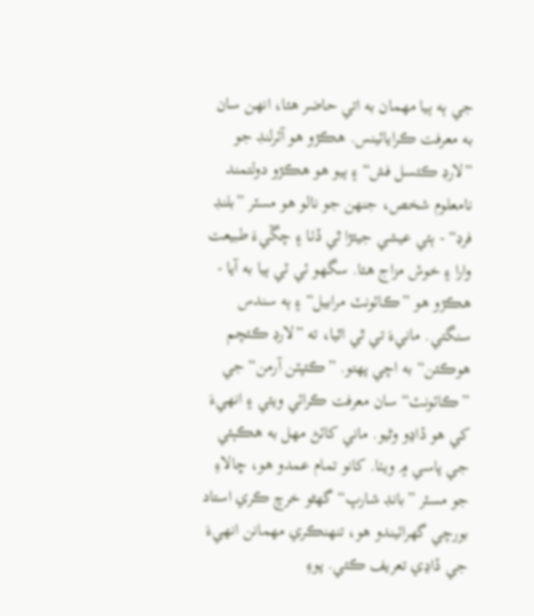جي ٻه ٻيا مهمان به اتي حاضر هئا، انهن سان به معرفت ڪرايائينس. هڪڙو هو آئرلنڊ جو ”لارڊ ڪئسل فش“ ۽ ٻيو هو هڪڙو دولتمند نامعلوم شخص، جنهن جو نالو هو مسٽر ”بلنڊ فرڊ“ - ٻئي عيشي جيئڙا ٿي ڏٺا ۽ چڱيءَ طبيعت وارا ۽ خوش مزاج هئا. سگهو ئي ٽي ٻيا به آيا - هڪڙو هو ”ڪائونٽ مرابيل“ ۽ ٻه سندس سنگتي. مانيءَ تي ٿي اٿيا، ته ”لارڊ ڪئچم هوڪئن“ به اچي پهتو. ”ڪئپٽن آرمن“ جي ”ڪائونٽ“ سان معرفت ڪرائي ويئي ۽ انهيءَ کي هو ڏاڍو وڻيو. ماني کائڻ مهل به هڪٻئي جي پاسي ۾ ويٺا. کانو تمام عمدو هو، ڇالاءِ جو مسٽر ”بانڊ شارپ“ گهڻو خرچ ڪري استاد بورچي گهرائيندو هو، تنهنڪري مهمانن انهيءَ جي ڏاڍي تعريف ڪئي. پوءِ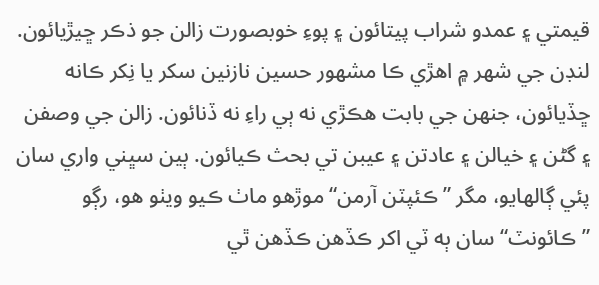قيمتي ۽ عمدو شراب پيتائون ۽ پوءِ خوبصورت زالن جو ذڪر ڇيڙيائون. لنڊن جي شهر ۾ اهڙي ڪا مشهور حسين نازنين سکر يا نِکر ڪانه ڇڏيائون، جنهن جي بابت هڪڙي نه ٻي راءِ نه ڏنائون. زالن جي وصفن ۽ گڻن ۽ خيالن ۽ عادتن ۽ عيبن تي بحث ڪيائون. ٻين سڀني واري سان پئي ڳالهايو، مگر ”ڪئپٽن آرمن“ موڙهو ماٺ ڪيو ويٺو هو، رڳو ”ڪائونٽ“ سان ٻه ٽي اکر ڪڏهن ڪڏهن ٿي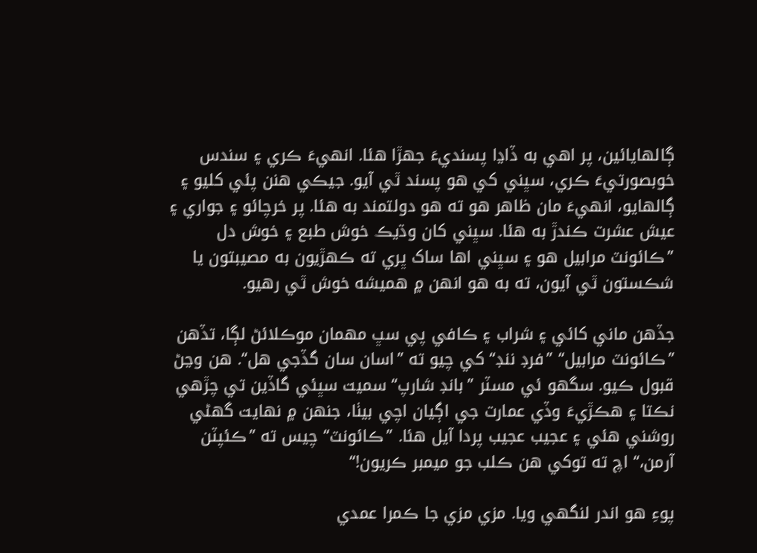ڳالهايائين، پر اهي به ڏاڍا پسنديءَ جهڙا هئا. انهيءَ ڪري ۽ سندس خوبصورتيءَ ڪري، سڀني کي هو پسند ٿي آيو. جيڪي هنن پئي کليو ۽ ڳالهايو، انهيءَ مان ظاهر هو ته هو دولتمند به هئا. پر خرچائو ۽ جواري ۽ عيش عشرت ڪندڙ به هئا. سڀني کان وڌيڪ خوش طبع ۽ خوش دل ”ڪائونٽ مرابيل هو ۽ سڀني اها ساک ڀري ته ڪهڙيون به مصيبتون يا شڪستون ٿي آيون، ته به هو انهن ۾ هميشه خوش ٿي رهيو.

جڏهن ماني کائي ۽ شراب ۽ ڪافي پي سڀ مهمان موڪلائڻ لڳا، تڏهن ”ڪائونٽ مرابيل“ ”فرڊ ننڊ“ کي چيو ته ”اسان سان گڏجي هل“. هن وڃڻ قبول ڪيو. سگهو ئي مسٽر ”بانڊ شارپ“ سميت سڀئي گاڏين تي چڙهي نڪتا ۽ هڪڙيءَ وڏي عمارت جي اڳيان اچي بيٺا، جنهن ۾ نهايت گهڻي روشني هئي ۽ عجيب عجيب پردا آيل هئا. ”ڪائونٽ“ چيس ته ”ڪئپٽن آرمن،“ اچ ته توکي هن ڪلب جو ميمبر ڪريون!“

پوءِ هو اندر لنگهي ويا. مزي مزي جا ڪمرا عمدي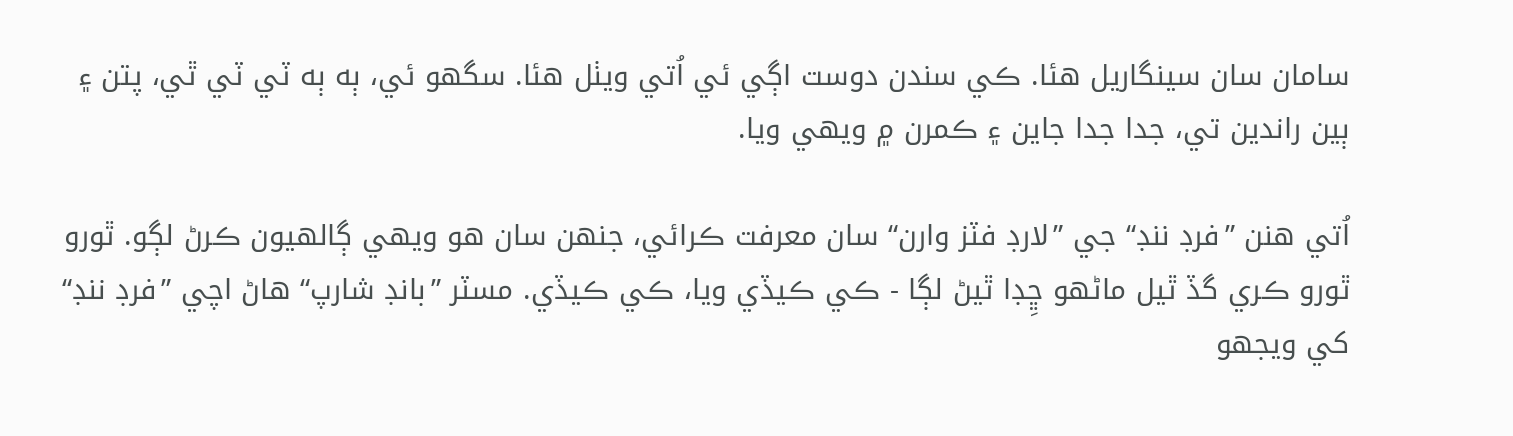سامان سان سينگاريل هئا. ڪي سندن دوست اڳي ئي اُتي ويٺل هئا. سگهو ئي، ٻه ٻه ٽي ٽي ٿي، پتن ۽ ٻين راندين تي، جدا جدا جاين ۽ ڪمرن ۾ ويهي ويا.

اُتي هنن ”فرڊ ننڊ“ جي ”لارڊ فٽز وارن“ سان معرفت ڪرائي، جنهن سان هو ويهي ڳالهيون ڪرڻ لڳو. ٿورو ٿورو ڪري گڏ ٿيل ماڻهو ڇِڊا ٿيڻ لڳا - ڪي ڪيڏي ويا، ڪي ڪيڏي. مسٽر ”بانڊ شارپ“ هاڻ اچي ”فرڊ ننڊ“ کي ويجهو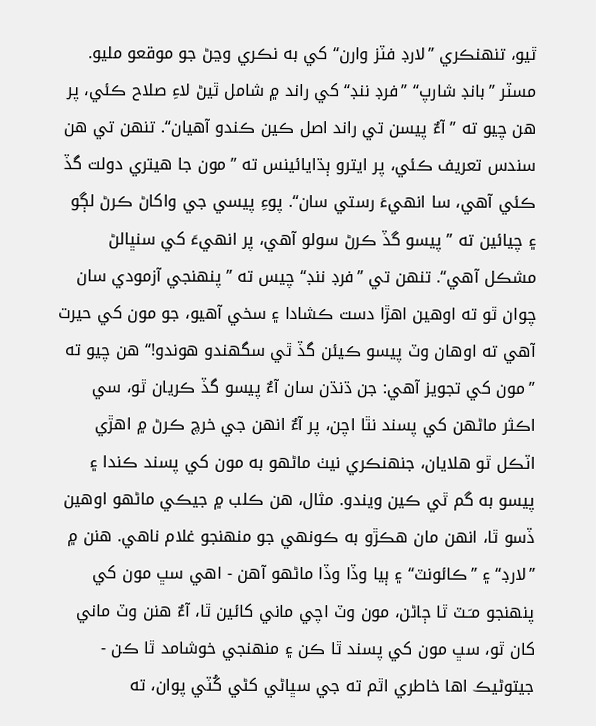ٿيو، تنهنڪري ”لارڊ فٽز وارن“ کي به نڪري وڃڻ جو موقعو مليو. مسٽر ”بانڊ شارپ“ ”فرڊ ننڊ“ کي راند ۾ شامل ٿيڻ لاءِ صلاح ڪئي، پر هن چيو ته ”آءٌ پيسن تي راند اصل ڪين ڪندو آهيان“. تنهن تي هن سندس تعريف ڪئي، پر ايترو ٻڌايائينس ته ”مون جا هيتري دولت گڏ ڪئي آهي، سا انهيءَ رستي سان“. پوءِ پيسي جي واکاڻ ڪرڻ لڳو ۽ چيائين ته ”پيسو گڏ ڪرڻ سولو آهي، پر انهيءَ کي سنڀالڻ مشڪل آهي“. تنهن تي ”فرڊ ننڊ“ چيس ته ”پنهنجي آزمودي سان چوان ٿو ته اوهين اهڙا دست ڪشادا ۽ سخي آهيو، جو مون کي حيرت آهي ته اوهان وٽ پيسو ڪيئن گڏ ٿي سگهندو هوندو!“ هن چيو ته ”مون کي تجويز آهي: جن ڌنڌن سان آءٌ پيسو گڏ ڪريان ٿو، سي اڪثر ماڻهن کي پسند نٿا اچن، پر آءٌ انهن جي خرچ ڪرڻ ۾ اهڙي اٽڪل ٿو هلايان، جنهنڪري نيٺ ماڻهو به مون کي پسند ڪندا ۽ پيسو به گم ٿي ڪين ويندو. مثال، هن ڪلب ۾ جيڪي ماڻهو اوهين ڏسو ٿا، انهن مان هڪڙو به ڪونهي جو منهنجو غلام ناهي. هنن ۾ ”لارڊ“ ۽ ”ڪائونٽ“ ۽ ٻيا وڏا وڏا ماڻهو آهن - اهي سڀ مون کي پنهنجو مـَـٽ ٿا ڄاڻن، مون وٽ اچي ماني کائين ٿا، آءٌ هنن وٽ ماني کان ٿو، سڀ مون کي پسند ٿا ڪن ۽ منهنجي خوشامد ٿا ڪن - جيتوڻيڪ اها خاطري اٿم ته جي سڀاڻي کڻي کُٽي پوان، ته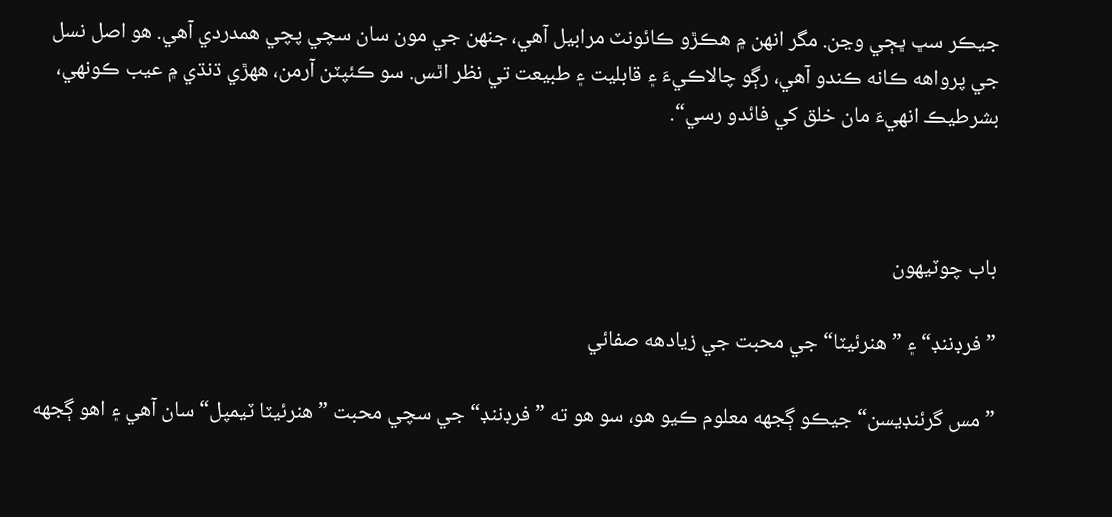جيڪر سڀ ڀڄي وڃن. مگر انهن ۾ هڪڙو ڪائونٽ مرابيل آهي، جنهن جي مون سان سچي پچي همدردي آهي. هو اصل نسل جي پرواهه ڪانه ڪندو آهي، رڳو چالاڪيءَ ۽ قابليت ۽ طبيعت تي نظر اٿس. سو ڪئپٽن آرمن، ههڙي ڌنڌي ۾ عيب ڪونهي، بشرطيڪ انهيءَ مان خلق کي فائدو رسي“.



باب چوٽيهون

”فرڊننڊ“ ۽ ”هنرئيٽا“ جي محبت جي زيادهه صفائي

”مس گرئنڊيسن“ جيڪو ڳجهه معلوم ڪيو هو، سو هو ته ”فرڊننڊ“ جي سچي محبت ”هنرئيٽا ٽيمپل“ سان آهي ۽ اهو ڳجهه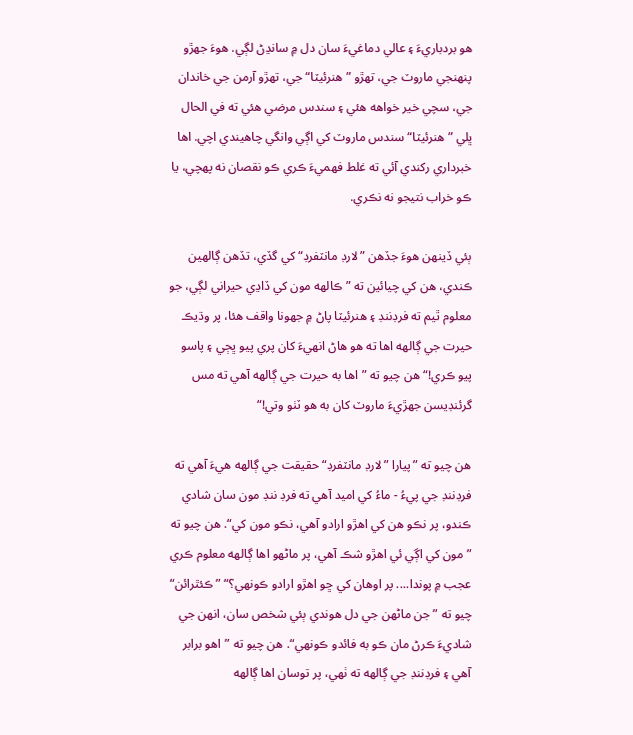هو بردباريءَ ۽ عالي دماغيءَ سان دل ۾ سانڍڻ لڳي. هوءَ جهڙو پنهنجي ماروٽ جي، تهڙو ”هنرئيٽا“ جي، تهڙو آرمن جي خاندان جي، سچي خير خواهه هئي ۽ سندس مرضي هئي ته في الحال ڀلي ”هنرئيٽا“ سندس ماروٽ کي اڳي وانگي چاهيندي اچي. اها خبرداري رکندي آئي ته غلط فهميءَ ڪري ڪو نقصان نه پهچي، يا ڪو خراب نتيجو نه نڪري.

ٻئي ڏينهن هوءَ جڏهن ”لارڊ مانٽفرڊ“ کي گڏي، تڏهن ڳالهين ڪندي، هن کي چيائين ته ”ڪالهه مون کي ڏاڍي حيراني لڳي، جو معلوم ٿيم ته فرڊننڊ ۽ هنرئيٽا پاڻ ۾ جهونا واقف هئا، پر وڌيڪ حيرت جي ڳالهه اها ته هو هاڻ انهيءَ کان پري پيو ڀڄي ۽ پاسو پيو ڪري!“ هن چيو ته ”اها به حيرت جي ڳالهه آهي ته مس گرئنڊيسن جهڙيءَ ماروٽ کان به هو ٽٺو وتي!“

هن چيو ته ”پيارا ”لارڊ مانٽفرڊ“ حقيقت جي ڳالهه هيءَ آهي ته فرڊننڊ جي پيءُ - ماءُ کي اميد آهي ته فرڊ ننڊ مون سان شادي ڪندو، پر نڪو هن کي اهڙو ارادو آهي، نڪو مون کي“. هن چيو ته ”مون کي اڳي ئي اهڙو شڪ آهي، پر ماڻهو اها ڳالهه معلوم ڪري عجب ۾ پوندا.... پر اوهان کي ڇو اهڙو ارادو ڪونهي؟“ ”ڪئٿرائن“ چيو ته ”جن ماڻهن جي دل هوندي ٻئي شخص سان، انهن جي شاديءَ ڪرڻ مان ڪو به فائدو ڪونهي“. هن چيو ته ”اهو برابر آهي ۽ فرڊننڊ جي ڳالهه ته ٺهي، پر توسان اها ڳالهه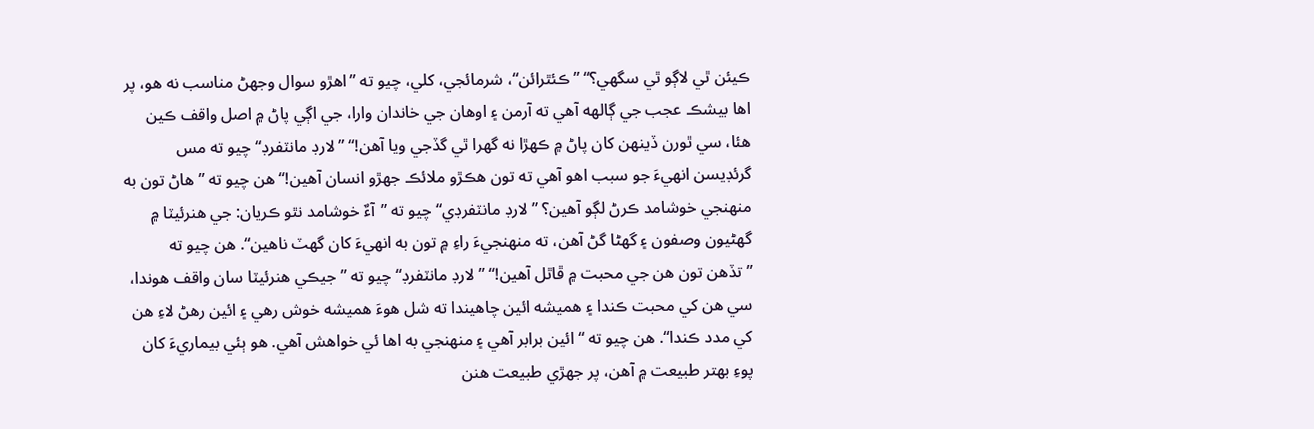ڪيئن ٿي لاڳو ٿي سگهي؟“ ”ڪئٿرائن“، شرمائجي، کلي، چيو ته ”اهڙو سوال وجهڻ مناسب نه هو، پر اها بيشڪ عجب جي ڳالهه آهي ته آرمن ۽ اوهان جي خاندان وارا، جي اڳي پاڻ ۾ اصل واقف ڪين هئا، سي ٿورن ڏينهن کان پاڻ ۾ ڪهڙا نه گهرا ٿي گڏجي ويا آهن!“ ”لارڊ مانٽفرڊ“ چيو ته مس گرئڊيسن انهيءَ جو سبب اهو آهي ته تون هڪڙو ملائڪ جهڙو انسان آهين!“ هن چيو ته ”هاڻ تون به منهنجي خوشامد ڪرڻ لڳو آهين؟ ”لارڊ مانٽفرڊي“ چيو ته ”آءٌ خوشامد نٿو ڪريان: جي هنرئيٽا ۾ گهڻيون وصفون ۽ گهڻا گڻ آهن، ته منهنجيءَ راءِ ۾ تون به انهيءَ کان گهٽ ناهين“. هن چيو ته ”تڏهن تون هن جي محبت ۾ ڦاٿل آهين!“ ”لارڊ مانٽفرڊ“ چيو ته ”جيڪي هنرئيٽا سان واقف هوندا، سي هن کي محبت ڪندا ۽ هميشه ائين چاهيندا ته شل هوءَ هميشه خوش رهي ۽ ائين رهڻ لاءِ هن کي مدد ڪندا“. هن چيو ته “ائين برابر آهي ۽ منهنجي به اها ئي خواهش آهي. هو ٻئي بيماريءَ کان پوءِ بهتر طبيعت ۾ آهن، پر جهڙي طبيعت هنن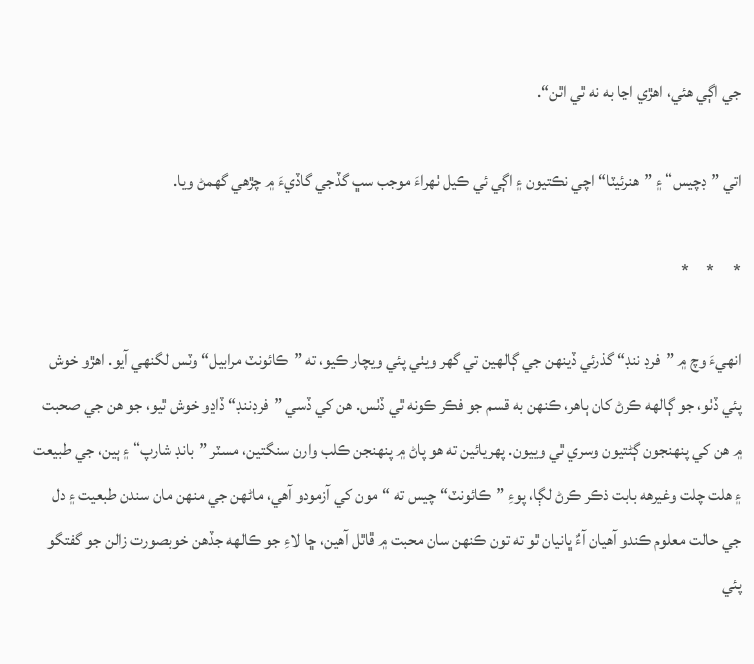جي اڳي هئي، اهڙي اڃا به نه ٿي اٿن“.

اتي ”ڊچيس“ ۽ ”هنرئيٽا“ اچي نڪتيون ۽ اڳي ئي ڪيل ٺهراءَ موجب سڀ گڏجي گاڏيءَ ۾ چڙهي گهمڻ ويا.

*      *     *

انهيءَ وچ ۾ ”فرڊ ننڊ“ گذرئي ڏينهن جي ڳالهين تي گهر ويٺي پئي ويچار ڪيو، ته ”ڪائونٽ مرابيل“ وٽس لگنهي آيو. اهڙو خوش پئي ڏٺو، جو ڳالهه ڪرڻ کان ٻاهر، ڪنهن به قسم جو فڪر ڪونه ٿي ڏٺس. هن کي ڏسي ”فرڊننڊ“ ڏاڍو خوش ٿيو، جو هن جي صحبت ۾ هن کي پنهنجون ڳڻتيون وسري ٿي وييون. پهريائين ته هو پاڻ ۾ پنهنجن ڪلب وارن سنگتين، مسٽر ”بانڊ شارپ“ ۽ ٻين، جي طبيعت ۽ هلت چلت وغيرهه بابت ذڪر ڪرڻ لڳا، پوءِ ”ڪائونٽ“ چيس ته “مون کي آزمودو آهي، ماڻهن جي منهن مان سندن طبعيت ۽ دل جي حالت معلوم ڪندو آهيان آءٌ ڀانيان ٿو ته تون ڪنهن سان محبت ۾ ڦاٿل آهين، ڇا لاءِ جو ڪالهه جڏهن خوبصورت زالن جو گفتگو پئي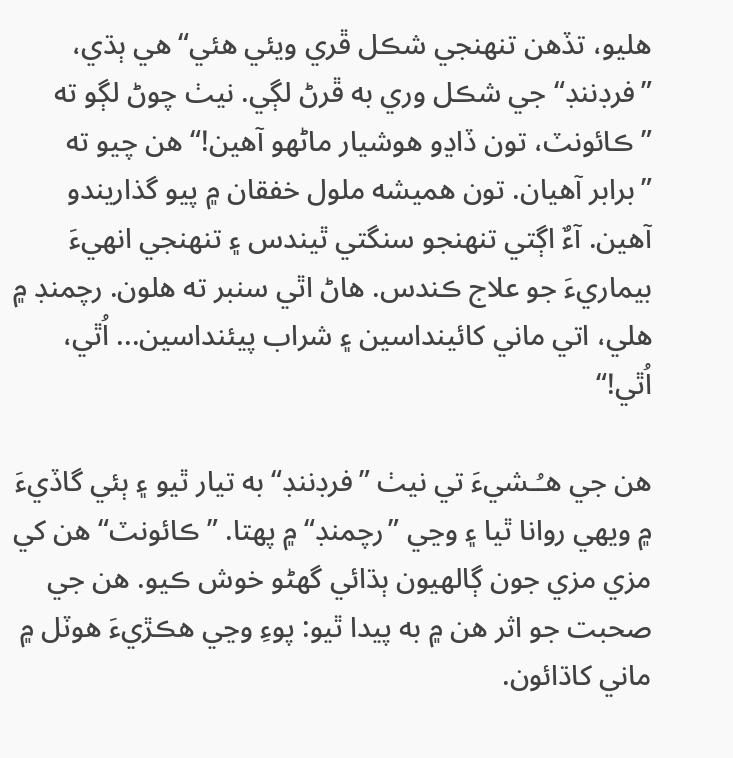هليو، تڏهن تنهنجي شڪل ڦري ويئي هئي“ هي ٻڌي، ”فرڊننڊ“ جي شڪل وري به ڦرڻ لڳي. نيٺ چوڻ لڳو ته ”ڪائونٽ، تون ڏاڍو هوشيار ماڻهو آهين!“ هن چيو ته ”برابر آهيان. تون هميشه ملول خفقان ۾ پيو گذاريندو آهين. آءٌ اڳتي تنهنجو سنگتي ٿيندس ۽ تنهنجي انهيءَ بيماريءَ جو علاج ڪندس. هاڻ اٿي سنبر ته هلون. رچمنڊ ۾ هلي، اتي ماني کائينداسين ۽ شراب پيئنداسين... اُٿي، اُٿي!“

هن جي هـُـشيءَ تي نيٺ ”فرڊننڊ“ به تيار ٿيو ۽ ٻئي گاڏيءَ ۾ ويهي روانا ٿيا ۽ وڃي ”رچمنڊ“ ۾ پهتا. ”ڪائونٽ“ هن کي مزي مزي جون ڳالهيون ٻڌائي گهڻو خوش ڪيو. هن جي صحبت جو اثر هن ۾ به پيدا ٿيو: پوءِ وڃي هڪڙيءَ هوٽل ۾ ماني کاڌائون.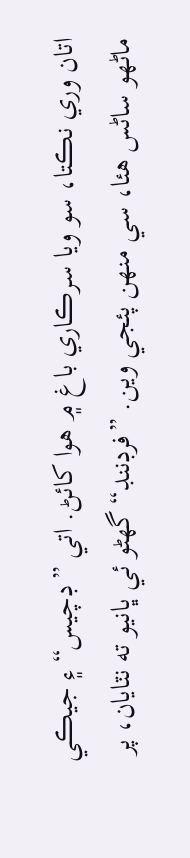اتان وري نڪتا، سو ويا سرڪاري باغ ۾ هوا کائڻ. اتي ”ڊچيس“ ۽ جيڪي ماڻهو ساڻس هئا، سي منهن پئجي وين. ”فرڊننڊ“ گهڻو ئي ڀانيو ته نٽايان، پر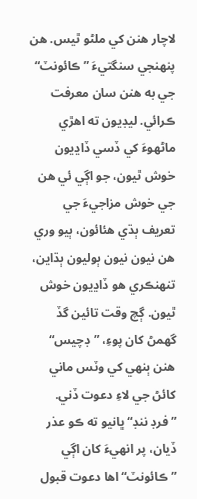لاچار هنن کي ملڻو ٿيس. هن پنهنجي سنگتيءَ ”ڪائونٽ“ جي به هنن سان معرفت ڪرائي. ليڊيون ته اهڙي ماڻهوءَ کي ڏسي ڏاڍيون خوش ٿيون، جو اڳي ئي هن جي خوش مزاجيءَ جي تعريف ٻڌي هئائون، ٻيو وري هن نيون نيون ٻوليون ٻڌاين، تنهنڪري هو ڏاڍيون خوش ٿيون. ڳچ وقت تائين گڏ گهمڻ کان پوءِ، ”ڊچيس“ هنن ٻنهي کي وٽس ماني کائڻ جي لاءِ دعوت ڏني. ”فرڊ ننڊ“ ڀانيو ته ڪو عذر ڏيان، پر انهيءَ کان اڳي ”ڪائونٽ“ اها دعوت قبول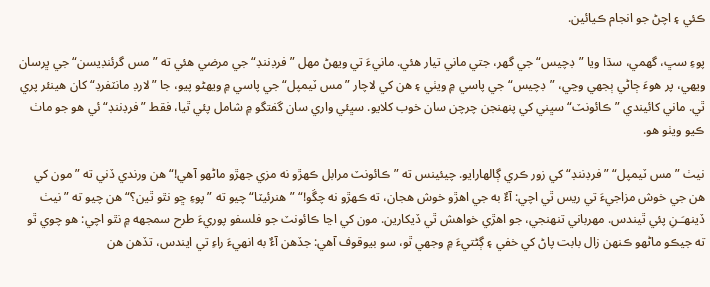ڪئي ۽ اچڻ جو انجام ڪيائين.

پوءِ سڀ، گهمي، سڌا ويا ”ڊچيس“ جي گهر، جتي ماني تيار هئي. مانيءَ تي ويهڻ مهل ”فرڊننڊ“ جي مرضي هئي ته ”مس گرئنڊيسن“ جي ڀرسان ويهي، پر هوءَ ڄاڻي ٻجهي وڃي، ”ڊچيس“ جي پاسي ۾ ويٺي ۽ هن کي لاچار ”مس ٽيمپل“ جي پاسي ۾ ويهڻو پيو، جا ”لارڊ مانٽفرڊ“ کان هينئر پري ٿي. ماني کائيندي ”ڪائونٽ“ سڀني کي پنهنجن چرچن سان خوب کلايو. سڀئي واري سان گفتگو ۾ شامل پئي ٿيا، فقط ”فرڊننڊ“ ئي هو جو ماٺ ڪيو ويٺو هو.

نيٺ ”مس ٽيمپل“ ”فرڊننڊ“ کي زور ڪري ڳالهارايو. چيئينس ته ”ڪائونٽ مرابل ڪهڙو نه مزي جهڙو ماڻهو آهي!“ هن ورندي ڏني ته ”مون کي هن جي خوش مزاجيءَ تي ريس ٿي اچي: آءٌ به جي اهڙو خوش هجان، ته ڪهڙو نه چڱو!“ ”هنرئيٽا“ چيو ته ”پوءِ ڇو نٿو ٿين؟“ هن چيو ته ”نيٺ ڏينهـَـنِ پئي ٿيندس. مهرباني تنهنجي، جو اهڙي خواهش ٿي ڏيکارين. مون کي اڃا ڪائونٽ جو فلسفو پوريءَ طرح سمجهه ۾ نٿو اچي: هو چوي ٿو ته جيڪو ماڻهو ڪنهن زال بابت پاڻ کي خفي ۽ ڳڻتيءَ ۾ وجهي ٿو، سو بيوقوف آهي: جڏهن آءٌ به انهيءَ راءِ تي ايندس، تڏهن هن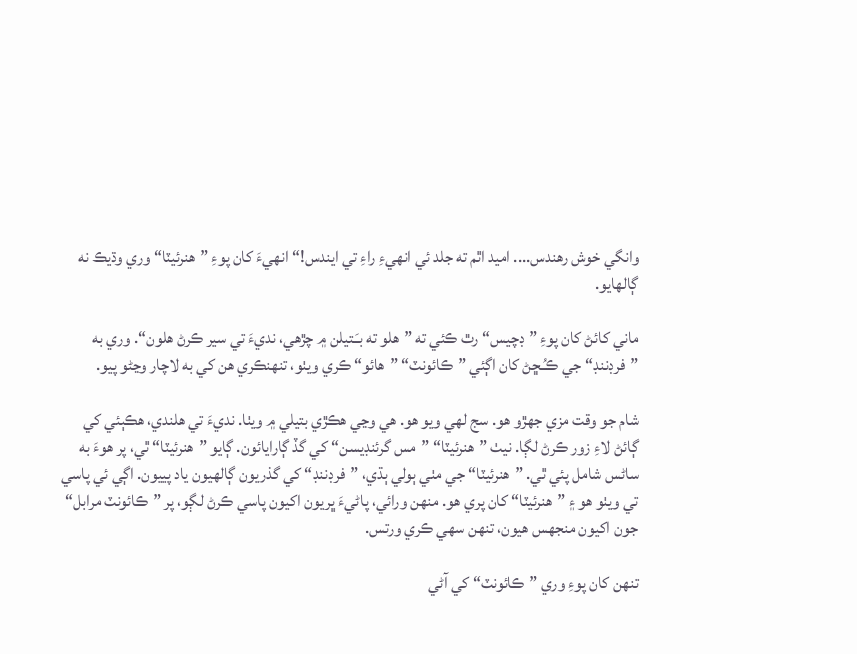وانگي خوش رهندس.... اميد اٿم ته جلد ئي انهيءِ راءِ تي ايندس!“ انهيءَ کان پوءِ ”هنرئيٽا“ وري وڌيڪ نه ڳالهايو.

ماني کائڻ کان پوءِ ”ڊچيس“ رٿ ڪئي ته ”هلو ته بـَـتيلن ۾ چڙهي، نديءَ تي سير ڪرڻ هلون“. وري به ”فرڊننڊ“ جي ڪـُـڇڻ کان اڳئي ”ڪائونٽ“ ”هائو“ ڪري ويٺو، تنهنڪري هن کي به لاچار وڃڻو پيو.

شام جو وقت مزي جهڙو هو. سج لهي ويو هو. هي وڃي هڪڙي بتيلي ۾ ويٺا. نديءَ تي هلندي، هڪٻئي کي ڳائڻ لاءِ زور ڪرڻ لڳا. نيٺ ”هنرئيٽا“ ”مس گرئنڊيسن“ کي گڏ ڳارايائون. ڳايو ”هنرئيٽا“ ٿي، پر هوءَ به ساڻس شامل پئي ٿي. ”هنرئيٽا“ جي مٺي ٻولي ٻڌي، ”فرڊننڊ“ کي گذريون ڳالهيون ياد پييون. اڳي ئي پاسي تي ويٺو هو ۽ ”هنرئيٽا“ کان پري هو. منهن ورائي، پاڻيءَ ڀريون اکيون پاسي ڪرڻ لڳو، پر ”ڪائونٽ مرابل“ جون اکيون منجهس هيون، تنهن سهي ڪري ورتس.

تنهن کان پوءِ وري ”ڪائونٽ“ کي آڻي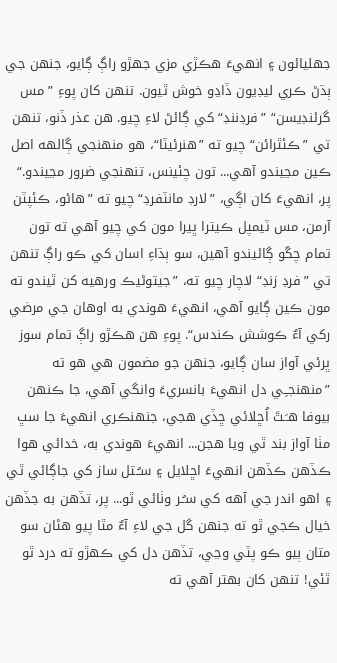جهليائون ۽ انهيءَ هڪڙي مزي جهڙو راڳ ڳايو، جنهن جي ٻڌڻ ڪري ليڊيون ڏاڍو خوش ٿيون. تنهن کان پوءِ ”مس گرئنڊيسن“ ”فرڊننڊ“ کي ڳائڻ لاءِ چيو. هن عذر ڏنو، تنهن تي ”ڪئٿرائن“ چيو ته ”هنرئيٽا“، هو منهنجي ڳالهه اصل ڪين مڃيندو آهي... تون چئينس، تنهنجي ضرور مڃيندو.“ پر، انهيءَ کان اڳي، ”لارڊ مانٽفرڊ“ چيو ته ”هائو، ڪئپٽن آرمن، مس ٽيمپل ڪيترا ڀيرا مون کي چيو آهي ته تون تمام چڱو ڳائيندو آهين، سو ٻڌاءِ اسان کي ڪو راڳ تنهن تي ”فرڊ زنڊ“ لاچار چيو ته، ”جيتوڻيڪ ورهيه کن ٿيندو ته مون ڪين ڳايو آهي، انهيءَ هوندي به اوهان جي مرضي رکي آءٌ ڪوشش ڪندس“. پوءِ هن هڪڙو راڳ تمام سوز ڀرئي آواز سان ڳايو، جنهن جو مضمون هي هو ته ”منهنجـِـي دل انهيءَ بانسريءَ وانگي آهي، جا ڪنهن بيوفا هـَـٿَ اُڇلائي ڇڏي هجي، جنهنڪري انهيءَ جا سڀ مٺا آواز بند ٿي ويا هجن... انهيءَ هوندي به، خدائي هوا ڪڏهن ڪڏهن انهيءَ اڇلايل ۽ سـُـتل ساز کي جاڳائي ٿي ۽ اهو اندر جي آهه کي سـُـر وٺائي ٿو... پر، تڏهن به جڏهن خيال ڪجي ٿو ته جنهن گل جي لاءِ آءٌ مٿا پيو هڻان سو متان ٻيو ڪو پٽي وڃي، تڏهن دل کي ڪهڙو ته درد ٿو ٿئي! تنهن کان بهتر آهي ته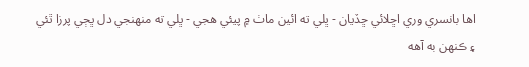اها بانسري وري اڇلائي ڇڏيان - ڀلي ته ائين ماٺ ۾ پيئي هجي - ڀلي ته منهنجي دل ڀڄي پرزا ٿئي ۽ ڪنهن به آهه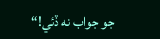جو جواب نه ڏئي!“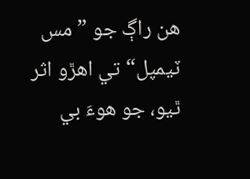هن راڳ جو ”مس ٽيمپل“ تي اهڙو اثر ٿيو، جو هوءَ بي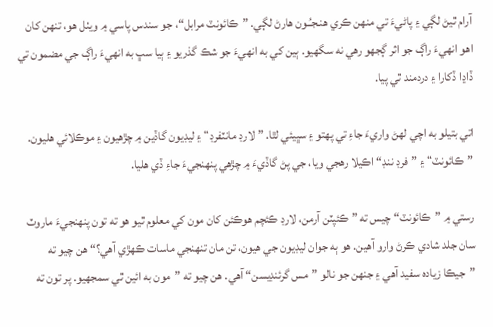آرام ٿيڻ لڳي ۽ پاڻيءَ تي منهن ڪري هنـجـُـون هارڻ لڳي. ”ڪائونٽ مرابل“، جو سندس پاسي ۾ ويٺل هو، تنهن کان اهو انهيءَ راڳ جو اثر ڳجهو رهي نه سگهيو. ٻين کي به انهيءَ جو شڪ گذريو ۽ ٻيا سڀ به انهيءَ راڳ جي مضمون تي ڏاڍا ڏکارا ۽ دردمند ٿي پيا.

اتي بتيلو به اچي لهڻ واريءَ جاءِ تي پهتو ۽ سڀيئي لٿا. ”لارڊ مانٽفرڊ“ ۽ ليڊيون گاڏين ۾ چڙهيون ۽ موڪلائي هليون. ”ڪائونٽ“ ۽ ”فرڊ ننڊ“ اڪيلا رهجي ويا، جي پڻ گاڏيءَ ۾ چڙهي پنهنجيءَ جاءِ ڏي هليا.

رستي ۾ ”ڪائونٽ“ چيس ته ”ڪئپٽن آرمن، لارڊ ڪئچم هوڪئن کان مون کي معلوم ٿيو هو ته تون پنهنجيءَ ماروٽ سان جلد شادي ڪرڻ وارو آهين. هو ٻه جوان ليڊيون جي هيون، تن مان تنهنجي ماسات ڪهڙي آهي؟“ هن چيو ته ”جيڪا زياده سفيد آهي ۽ جنهن جو نالو ”مس گرئنڊيسن“ آهي. هن چيو ته ”مون به ائين ٿي سمجهيو. پر تون ته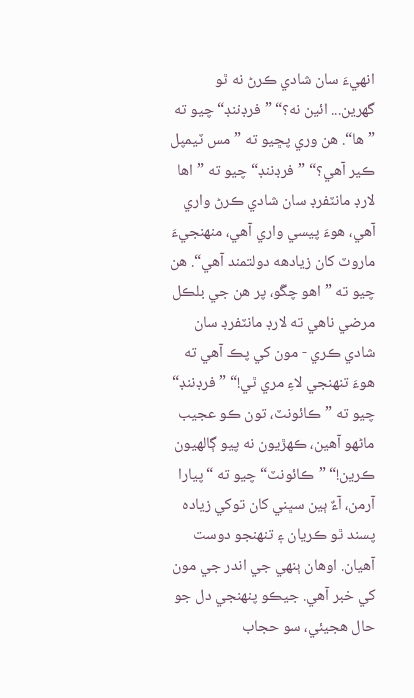انهيءَ سان شادي ڪرڻ نه ٿو گهرين... ائين نه؟“ ”فرڊننڊ“ چيو ته ”ها“. هن وري پڇيو ته ”مس ٽيمپل ڪير آهي؟“ ”فرڊننڊ“ چيو ته ”اها لارڊ مانٽفرڊ سان شادي ڪرڻ واري آهي، هوءَ پيسي واري آهي، منهنجيءَ ماروٽ کان زيادهه دولتمند آهي“. هن چيو ته ”اهو چڱو، پر هن جي بلڪل مرضي ناهي ته لارڊ مانٽفرڊ سان شادي ڪري - مون کي پڪ آهي ته هوءَ تنهنجي لاءِ مري ٿي!“ ”فرڊننڊ“ چيو ته ”ڪائونٽ، تون ڪو عجيب ماڻهو آهين، ڪهڙيون نه پيو ڳالهيون ڪرين!“ ”ڪائونٽ“ چيو ته “پيارا آرمن، آءٌ ٻين سڀني کان توکي زياده پسند ٿو ڪريان ۽ تنهنجو دوست آهيان. اوهان ٻنهي جي اندر جي مون کي خبر آهي. جيڪو پنهنجي دل جو حال هجيئي، سو حجاب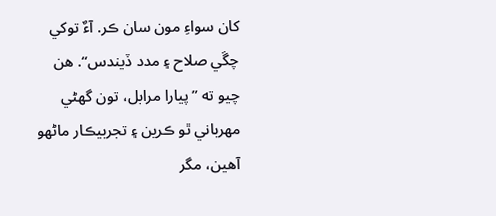کان سواءِ مون سان ڪر. آءٌ توکي چڱي صلاح ۽ مدد ڏيندس“. هن چيو ته ”پيارا مرابل، تون گهڻي مهرباني ٿو ڪرين ۽ تجربيڪار ماڻهو آهين، مگر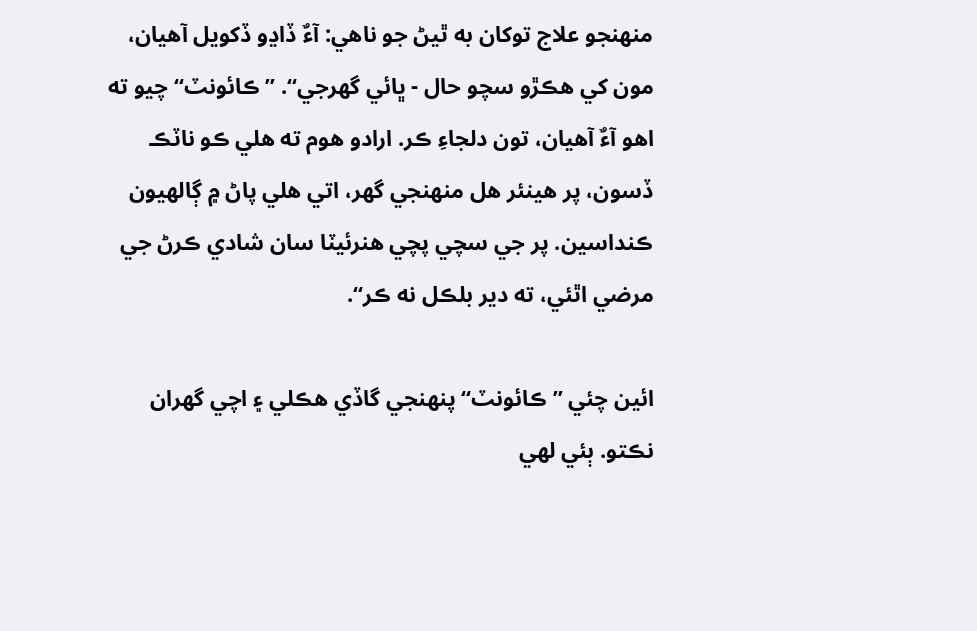منهنجو علاج توکان به ٿيڻ جو ناهي: آءٌ ڏاڍو ڏکويل آهيان، مون کي هڪڙو سچو حال - ڀائي گهرجي“. ”ڪائونٽ“ چيو ته اهو آءٌ آهيان، تون دلجاءِ ڪر. ارادو هوم ته هلي ڪو ناٽڪ ڏسون، پر هينئر هل منهنجي گهر، اتي هلي پاڻ ۾ ڳالهيون ڪنداسين. پر جي سچي پچي هنرئيٽا سان شادي ڪرڻ جي مرضي اٿئي، ته دير بلڪل نه ڪر“.

ائين چئي ”ڪائونٽ“ پنهنجي گاڏي هڪلي ۽ اچي گهران نڪتو. ٻئي لهي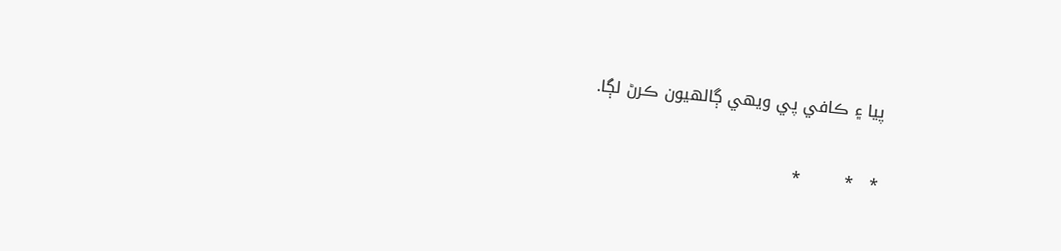پيا ۽ ڪافي پي ويهي ڳالهيون ڪرڻ لڳا.

*   *        *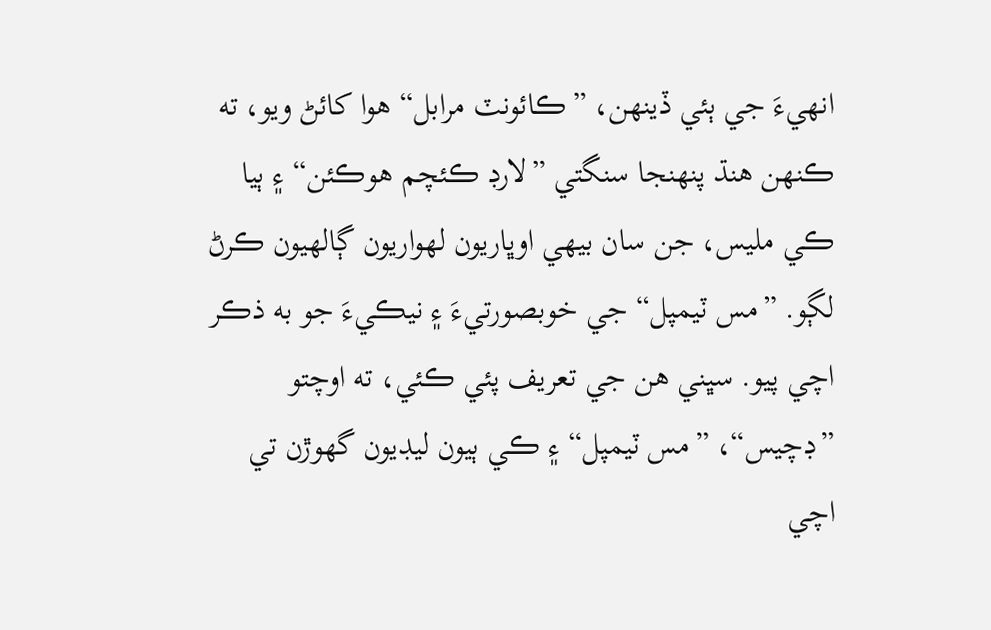انهيءَ جي ٻئي ڏينهن، ”ڪائونٽ مرابل“ هوا کائڻ ويو، ته ڪنهن هنڌ پنهنجا سنگتي ”لارڊ ڪئچم هوڪئن“ ۽ ٻيا ڪي مليس، جن سان بيهي اوڀاريون لهواريون ڳالهيون ڪرڻ لڳو. ”مس ٽيمپل“ جي خوبصورتيءَ ۽ نيڪيءَ جو به ذڪر اچي پيو. سڀني هن جي تعريف پئي ڪئي، ته اوچتو ”ڊچيس“، ”مس ٽيمپل“ ۽ ڪي ٻيون ليڊيون گهوڙن تي اچي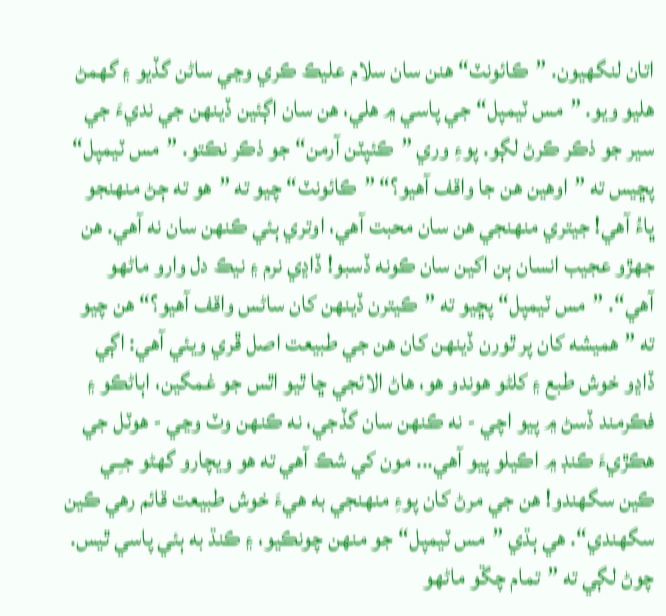اتان لنگهيون. ”ڪائونٽ“ هنن سان سلام عليڪ ڪري وڃي ساڻن گڏيو ۽ گهمڻ هليو ويو. ”مس ٽيمپل“ جي پاسي ۾ هلي، هن سان اڳئين ڏينهن جي نديءَ جي سير جو ذڪر ڪرڻ لڳو. پوءِ وري ”ڪئپٽن آرمن“ جو ذڪر نڪتو. ”مس ٽيمپل“ پڇيس ته ”اوهين هن جا واقف آهيو؟“ ”ڪائونٽ“ چيو ته ”هو ته ڄڻ منهنجو ڀاءُ آهي! جيتري منهنجي هن سان محبت آهي، اوتري ٻئي ڪنهن سان نه آهي. هن جهڙو عجيب انسان ٻن اکين سان ڪونه ڏسبو! ڏاڍي نرم ۽ نيڪ دل وارو ماڻهو آهي“. ”مس ٽيمپل“ پڇيو ته ”ڪيترن ڏينهن کان ساڻس واقف آهيو؟“ هن چيو ته ”هميشه کان پر ٿورن ڏينهن کان هن جي طبيعت اصل ڦري ويئي آهي: اڳي ڏاڍو خوش طبع ۽ کلڻو هوندو هو، هاڻ الائجي ڇا ٿيو اٿس جو غمگين، اٻاڻڪو ۽ فڪرمند ڏسڻ ۾ پيو اچي - نه ڪنهن سان گڏجي، نه ڪنهن وٽ وڃي - هوٽل جي هڪڙيءَ ڪنڊ ۾ اڪيلو پيو آهي... مون کي شڪ آهي ته هو ويچارو گهڻو جـِـي ڪين سگهندو! هن جي مرڻ کان پوءِ منهنجي به هيءَ خوش طبيعت قائم رهي ڪين سگهندي“. هي ٻڌي ”مس ٽيمپل“ جو منهن چونڪيو، ۽ ڪنڌ به ٻئي پاسي ٿيس. چوڻ لڳي ته ”تمام چڱو ماڻهو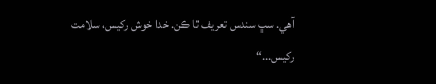آهي. سڀ سندس تعريف ٿا ڪن. خدا خوش رکيس، سلامت رکيس...“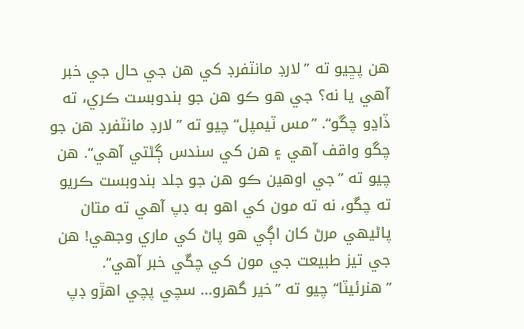هن پڇيو ته ”لارڊ مانٽفرڊ کي هن جي حال جي خبر آهي يا نه؟ جي هو ڪو هن جو بندوبست ڪري، ته ڏاڍو چڱو“. ”مس ٽيمپل“ چيو ته ”لارڊ مانٽفرڊ هن جو چڱو واقف آهي ۽ هن کي سندس ڳڻتي آهي“. هن چيو ته ”جي اوهين ڪو هن جو جلد بندوبست ڪريو ته چڱو، نه ته مون کي اهو به ڊپ آهي ته متان پاڻيهي مرڻ کان اڳي هو پاڻ کي ماري وجهي! هن جي تيز طبيعت جي مون کي چڱي خبر آهي“. ”هنرئيٽا“ چيو ته ”خير گهرو... سچي پچي اهڙو ڊپ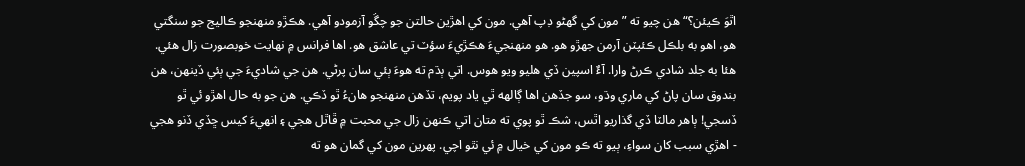اٿوَ ڪيئن؟“ هن چيو ته ”مون کي گهڻو ڊپ آهي. مون کي اهڙين حالتن جو چڱو آزمودو آهي. هڪڙو منهنجو ڪاليج جو سنگتي هو، اهو به بلڪل ڪئپٽن آرمن جهڙو هو. هو منهنجيءَ هڪڙيءَ سؤٽ تي عاشق هو. اها فرانس ۾ نهايت خوبصورت زال هئي. هئا به جلد شادي ڪرڻ وارا. آءٌ اسپين ڏي هليو ويو هوس. اتي ٻڌم ته هوءَ ٻئي سان پرڻي. هن جي شاديءَ جي ٻئي ڏينهن، هن بندوق سان پاڻ کي ماري وڌو، سو جڏهن اها ڳالهه ٿي ياد پويم، تڏهن منهنجو هانءُ ٿو ڏڪي. هن جو به حال اهڙو ئي ٿو ڏسجي! ٻاهر مالٽا ڏي گذاريو اٿس، شڪ ٿو پوي ته متان اتي ڪنهن زال جي محبت ۾ ڦاٿل هجي ۽ انهيءَ کيس ڇڏي ڏنو هجي - اهڙي سبب کان سواءِ، ٻيو ته ڪو مون کي خيال ۾ ئي نٿو اچي. پهرين مون کي گمان هو ته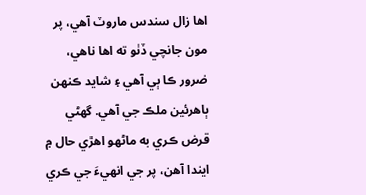اها زال سندس ماروٽ آهي، پر مون جانچي ڏٺو ته اها ناهي، ضرور ڪا ٻي آهي ۽ شايد ڪنهن ٻاهرئين ملڪ جي آهي. گهڻي قرض ڪري به ماڻهو اهڙي حال ۾ ايندا آهن، پر جي انهيءَ جي ڪري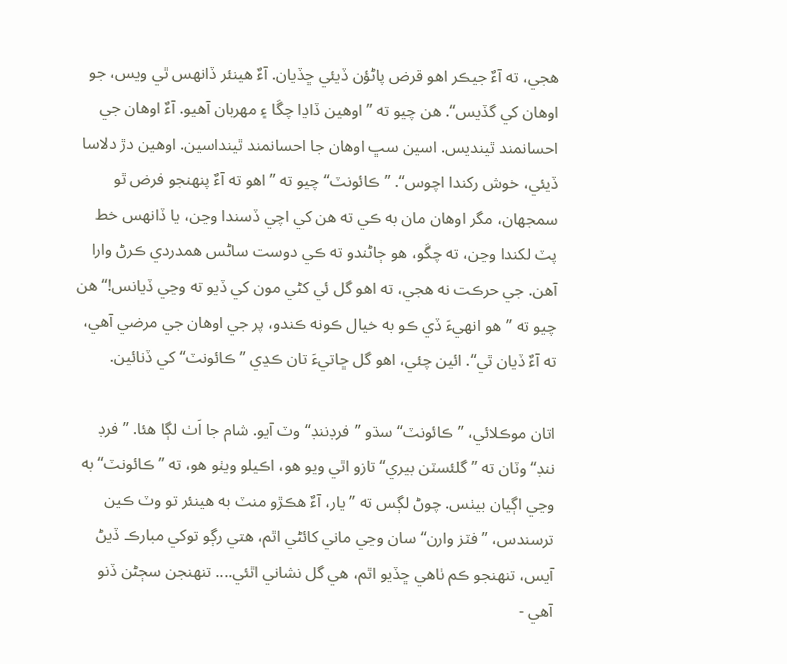هجي، ته آءٌ جيڪر اهو قرض پاڻؤن ڏيئي ڇڏيان. آءٌ هينئر ڏانهس ٿي ويس، جو اوهان کي گڏيس“. هن چيو ته ”اوهين ڏاڍا چڱا ۽ مهربان آهيو. آءٌ اوهان جي احسانمند ٿينديس. اسين سڀ اوهان جا احسانمند ٿينداسين. اوهين دڙ دلاسا ڏيئي، خوش رکندا اچوس“. ”ڪائونٽ“ چيو ته ”اهو ته آءٌ پنهنجو فرض ٿو سمجهان، مگر اوهان مان به ڪي ته هن کي اچي ڏسندا وڃن، يا ڏانهس خط پٽ لکندا وڃن، ته چڱو، هو ڄاڻندو ته ڪي دوست ساڻس همدردي ڪرڻ وارا آهن. جي حرڪت نه هجي، ته اهو گل ئي کڻي مون کي ڏيو ته وڃي ڏيانس!“ هن چيو ته ”هو انهيءَ ڏي ڪو به خيال ڪونه ڪندو، پر جي اوهان جي مرضي آهي، ته آءٌ ڏيان ٿي“. ائين چئي، اهو گل ڇاتيءَ تان ڪڍي ”ڪائونٽ“ کي ڏنائين.

اتان موڪلائي، ”ڪائونٽ“ سڌو ”فرڊننڊ“ وٽ آيو. شام جا اَٺ لڳا هئا. ”فرڊ ننڊ“ وٽان ته ”گلئسٽن بيري“ تازو اٿي ويو هو، اڪيلو ويٺو هو، ته ”ڪائونٽ“ به وڃي اڳيان بيٺس. چوڻ لڳس ته ”يار، آءٌ هڪڙو منٽ به هينئر تو وٽ ڪين ترسندس، ”فٽز وارن“ سان وڃي ماني کائڻي اٿم، هتي رڳو توکي مبارڪ ڏيڻ آيس، تنهنجو ڪم ٺاهي ڇڏيو اٿم، هي گل نشاني اٿئي.... تنهنجن سڄڻن ڏنو آهي -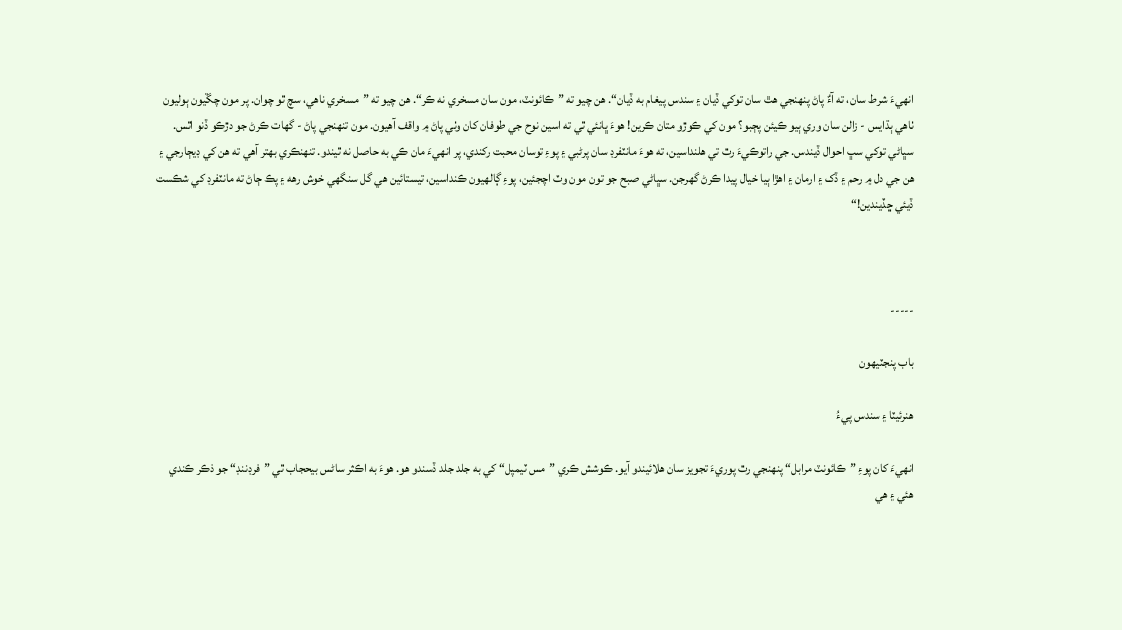انهيءَ شرط سان، ته آءٌ پاڻ پنهنجي هٿ سان توکي ڏيان ۽ سندس پيغام به ڏيان“. هن چيو ته ”ڪائونٽ، مون سان مسخري نه ڪر“. هن چيو ته ”مسخري ناهي، سچ ٿو چوان. پر مون چڱيون ٻوليون ٺاهي ٻڌايس - زالن سان وري ٻيو ڪيئن پڄبو؟ مون کي ڪوڙو متان ڪرين! هوءَ ڀانئي ٿي ته اسين نوح جي طوفان کان وٺي پاڻ ۾ واقف آهيون. مون تنهنجي پاڻ - گهات ڪرڻ جو دڙڪو ڏنو اٿس. سڀاڻي توکي سڀ احوال ڏيندس. جي راتوڪيءَ رٿ تي هلنداسين، ته هوءَ مانٽفرڊ سان پرڻبي ۽ پوءِ توسان محبت رکندي، پر انهيءَ مان ڪي به حاصل نه ٿيندو. تنهنڪري بهتر آهي ته هن کي ڊيڄارجي ۽ هن جي دل ۾ رحم ۽ ڏک ۽ ارمان ۽ اهڙا ٻيا خيال پيدا ڪرڻ گهرجن. سڀاڻي صبح جو تون مون وٽ اچجئين، پوءِ ڳالهيون ڪنداسين، تيستائين هي گل سنگهي خوش رهه ۽ پڪ ڄاڻ ته مانٽفرڊ کي شڪست ڏيئي ڇڏيندين!“



-----

باب پنجٽيهون

هنرئيٽا ۽ سندس پيءُ

انهيءَ کان پوءِ ”ڪائونٽ مرابل“ پنهنجي رٿ پوريءَ تجويز سان هلائيندو آيو. ڪوشش ڪري ”مس ٽيمپل“ کي به جلد جلد ڏسندو هو. هوءَ به اڪثر ساڻس بيحجاب ٿي ”فرڊننڊ“ جو ذڪر ڪندي هئي ۽ هي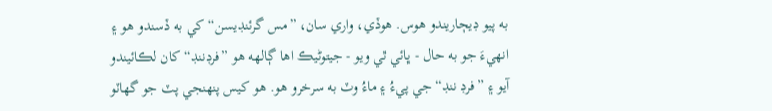به پيو ڊيڄاريندو هوس. هوڏي، واري سان، ”مس گرئنڊيسن“ کي به ڏسندو هو ۽ انهيءَ جو به حال - ڀائي ٿي ويو - جيتوڻيڪ اها ڳالهه هو ”فرڊننڊ“ کان لڪائيندو آيو ۽ ”فرڊ ننڊ“ جي پيءُ ۽ ماءُ وٽ به سرخرو هو. هو کيس پنهنجي پٽ جو گهاٽو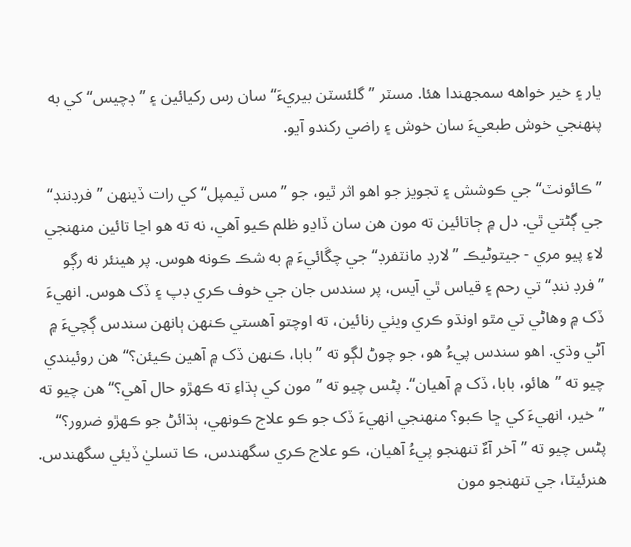يار ۽ خير خواهه سمجهندا هئا. مسٽر ”گلئسٽن بيريءَ“ سان رس رکيائين ۽ ”ڊچيس“ کي به پنهنجي خوش طبعيءَ سان خوش ۽ راضي رکندو آيو.

”ڪائونٽ“ جي ڪوشش ۽ تجويز جو اهو اثر ٿيو، جو ”مس ٽيمپل“ کي رات ڏينهن ”فرڊننڊ“ جي ڳڻتي ٿي. دل ۾ ڄاتائين ته مون هن سان ڏاڍو ظلم ڪيو آهي، نه ته هو اڃا تائين منهنجي لاءِ پيو مري - جيتوڻيڪ ”لارڊ مانٽفرڊ“ جي چڱائيءَ ۾ به شڪ ڪونه هوس. پر هينئر نه رڳو ”فرڊ ننڊ“ تي رحم ۽ قياس ٿي آيس، پر سندس جان جي خوف ڪري ڊپ ۽ ڏک هوس. انهيءَ ڏک ۾ وهاڻي تي مٿو اونڌو ڪري ويٺي رنائين، ته اوچتو آهستي ڪنهن ٻانهن سندس ڳچيءَ ۾ آڻي وڌي. اهو سندس پيءُ هو، جو چوڻ لڳو ته ”بابا، ڪنهن ڏک ۾ آهين ڪيئن؟“ هن روئيندي چيو ته ”هائو، بابا، ڏک ۾ آهيان“. پڻس چيو ته ”مون کي ٻڌاءِ ته ڪهڙو حال آهي؟“ هن چيو ته ”خير، انهيءَ کي ڇا ڪبو؟ منهنجي انهيءَ ڏک جو ڪو علاج ڪونهي، ٻڌائڻ جو ڪهڙو ضرور؟“ پڻس چيو ته ”آخر آءٌ تنهنجو پيءُ آهيان، ڪو علاج ڪري سگهندس، ڪا تسليٰ ڏيئي سگهندس. هنرئيٽا، جي تنهنجو مون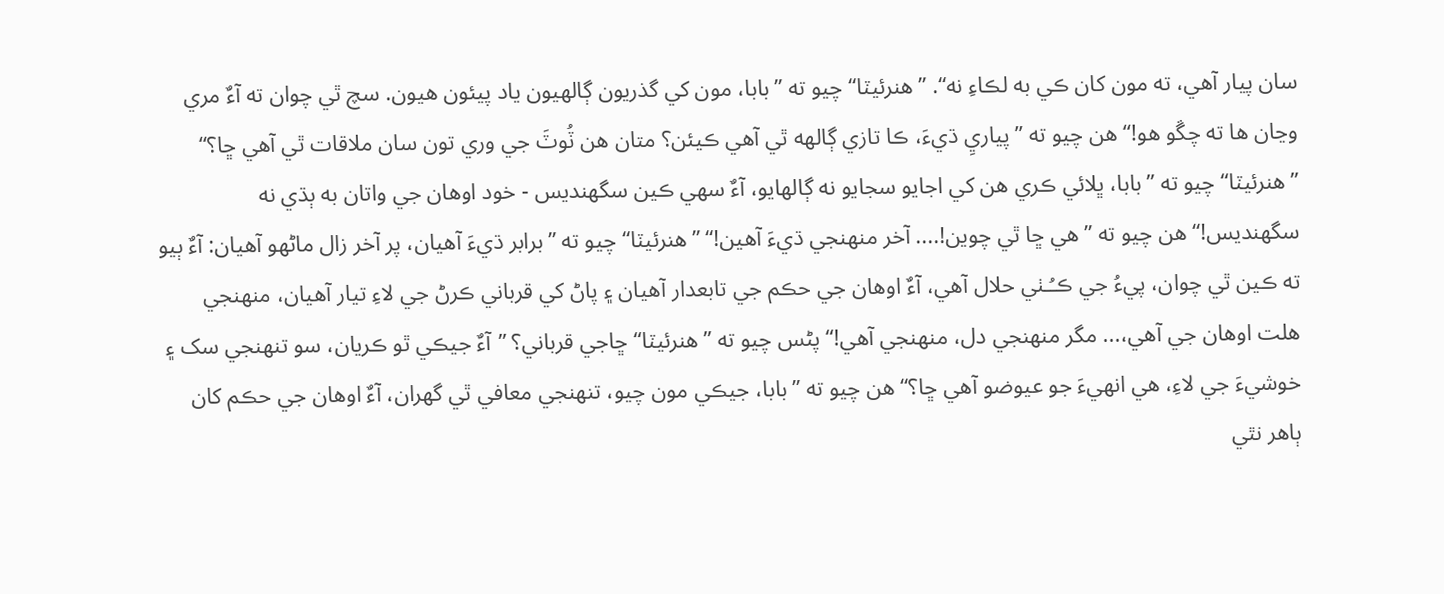سان پيار آهي، ته مون کان ڪي به لڪاءِ نه“. ”هنرئيٽا“ چيو ته ”بابا، مون کي گذريون ڳالهيون ياد پيئون هيون. سچ ٿي چوان ته آءٌ مري وڃان ها ته چڱو هو!“ هن چيو ته ”پياريِ ڌيءَ، ڪا تازي ڳالهه ٿي آهي ڪيئن؟ متان هن ٽُوٽَ جي وري تون سان ملاقات ٿي آهي ڇا؟“ ”هنرئيٽا“ چيو ته ”بابا، ڀلائي ڪري هن کي اجايو سجايو نه ڳالهايو، آءٌ سهي ڪين سگهنديس - خود اوهان جي واتان به ٻڌي نه سگهنديس!“ هن چيو ته ”هي ڇا ٿي چوين!.... آخر منهنجي ڌيءَ آهين!“ ”هنرئيٽا“ چيو ته ”برابر ڌيءَ آهيان، پر آخر زال ماڻهو آهيان: آءٌ ٻيو ته ڪين ٿي چوان، پيءُ جي ڪـُـٺي حلال آهي، آءٌ اوهان جي حڪم جي تابعدار آهيان ۽ پاڻ کي قرباني ڪرڻ جي لاءِ تيار آهيان، منهنجي هلت اوهان جي آهي،... مگر منهنجي دل، منهنجي آهي!“ پڻس چيو ته ”هنرئيٽا“ ڇاجي قرباني؟ ”آءٌ جيڪي ٿو ڪريان، سو تنهنجي سک ۽ خوشيءَ جي لاءِ، هي انهيءَ جو عيوضو آهي ڇا؟“ هن چيو ته ”بابا، جيڪي مون چيو، تنهنجي معافي ٿي گهران، آءٌ اوهان جي حڪم کان ٻاهر نٿي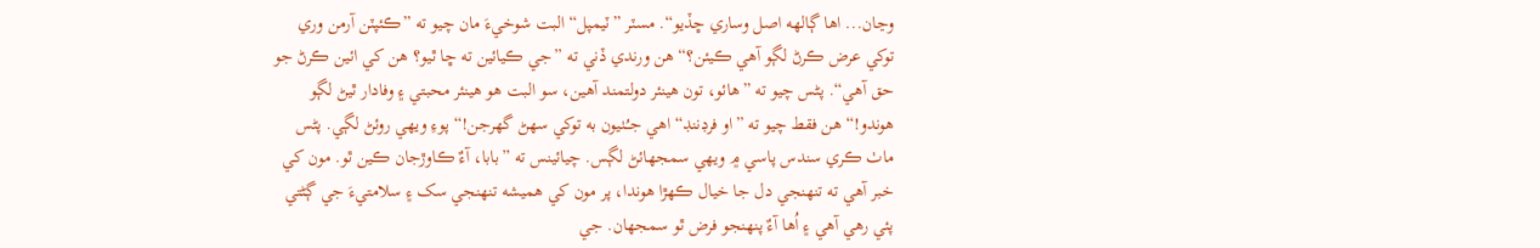وڃان... اها ڳالهه اصل وساري ڇڏيو“. مسٽر ”ٽيمپل“ البت شوخيءَ مان چيو ته ”ڪئپٽن آرمن وري توکي عرض ڪرڻ لڳو آهي ڪيئن؟“ هن ورندي ڏني ته ”جي ڪيائين ته ڇا ٿيو؟ هن کي ائين ڪرڻ جو حق آهي“. پڻس چيو ته ”هائو، تون هينئر دولتمند آهين، سو البت هو هينئر محبتي ۽ وفادار ٿيڻ لڳو هوندو!“ هن فقط چيو ته ”او فرڊننڊ“ اهي جـُـٺيون به توکي سهڻ گهرجن!“ پوءِ ويهي روئڻ لڳي. پڻس ماٺ ڪري سندس پاسي ۾ ويهي سمجهائڻ لڳس. چيائينس ته ”بابا، آءٌ ڪاوڙجان ڪين ٿو. مون کي خبر آهي ته تنهنجي دل جا خيال ڪهڙا هوندا، پر مون کي هميشه تنهنجي سک ۽ سلامتيءَ جي ڳڻتي پئي رهي آهي ۽ اُها آءٌ پنهنجو فرض ٿو سمجهان. جي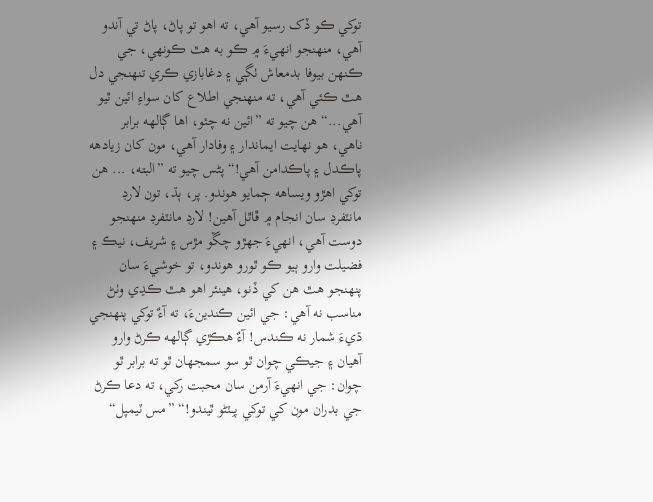توکي ڪو ڏک رسيو آهي، ته اهو تو پاڻ، پاڻ تي آندو آهي، منهنجو انهيءَ ۾ ڪو به هٿ ڪونهي، جي ڪنهن بيوفا بدمعاش ٺڳي ۽ دغابازي ڪري تنهنجي دل هٿ ڪئي آهي، ته منهنجي اطلاع کان سواءِ ائين ٿيو آهي...“ هن چيو ته ”ائين نه چئو، اها ڳالهه برابر ناهي، هو نهايت ايماندار ۽ وفادار آهي، مون کان زيادهه پاڪدل ۽ پاڪدامن آهي!“ پڻس چيو ته ”البته، ... هن توکي اهڙو ويساهه ڄمايو هوندو. پر، ٻڌ، تون لارڊ مانٽفرڊ سان انجام ۾ ڦاٿل آهين! لارڊ مانٽفرڊ منهنجو دوست آهي، انهيءَ جهڙو چڱو مڙس ۽ شريف، نيڪ ۽ فضيلت وارو ٻيو ڪو ٿورو هوندو، تو خوشيءَ سان پنهنجو هٿ هن کي ڏنو، هينئر اهو هٿ ڪڍي وٺڻ مناسب نه آهي: جي ائين ڪندينءَ، ته آءٌ توکي پنهنجي ڌيءَ شمار نه ڪندس! آءٌ هڪڙي ڳالهه ڪرڻ وارو آهيان ۽ جيڪي چوان ٿو سو سمجهان ٿو ته برابر ٿو چوان: جي انهيءَ آرمن سان محبت رکي، ته دعا ڪرڻ جي بدران مون کي توکي پـِـٽڻو ٿيندو!“ ”مس ٽيمپل“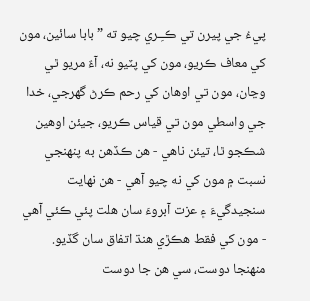پيءُ جي پيرن تي ڪـِـري چيو ته ”بابا سائين، مون کي معاف ڪريو، مون کي پٽيو نه، آءٌ مريو ٿي وڃان، مون تي اوهان کي رحم ڪرڻ گهرجي، خدا جي واسطي مون تي قياس ڪريو، جيئن اوهين شڪجو ٿا، تيئن ناهي - هن ڪڏهن به پنهنجي نسبت ۾ مون کي نه چيو آهي - هن نهايت سنجيدگيءَ ۽ عزت آبروءَ سان هلت پئي ڪئي آهي - مون کي فقط هڪڙي هنڌ اتفاق سان گڏيو. منهنجا دوست، سي هن جا دوست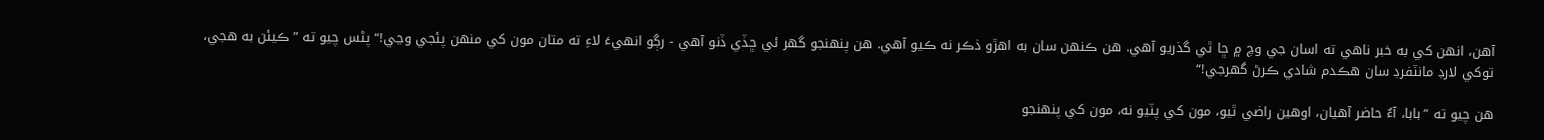آهن، انهن کي به خبر ناهي ته اسان جي وچ ۾ ڇا ٿي گذريو آهي. هن ڪنهن سان به اهڙو ذڪر نه ڪيو آهي. هن پنهنجو گهر ئي ڇڏي ڏنو آهي - رڳو انهيءَ لاءِ ته متان مون کي منهن پئجي وڃي!“ پڻس چيو ته ”ڪيئن به هجي، توکي لارڊ مانٽفرڊ سان هڪدم شادي ڪرڻ گهرجي!“

هن چيو ته ”بابا، آءٌ حاضر آهيان، اوهين راضي ٿيو، مون کي پٽيو نه، مون کي پنهنجو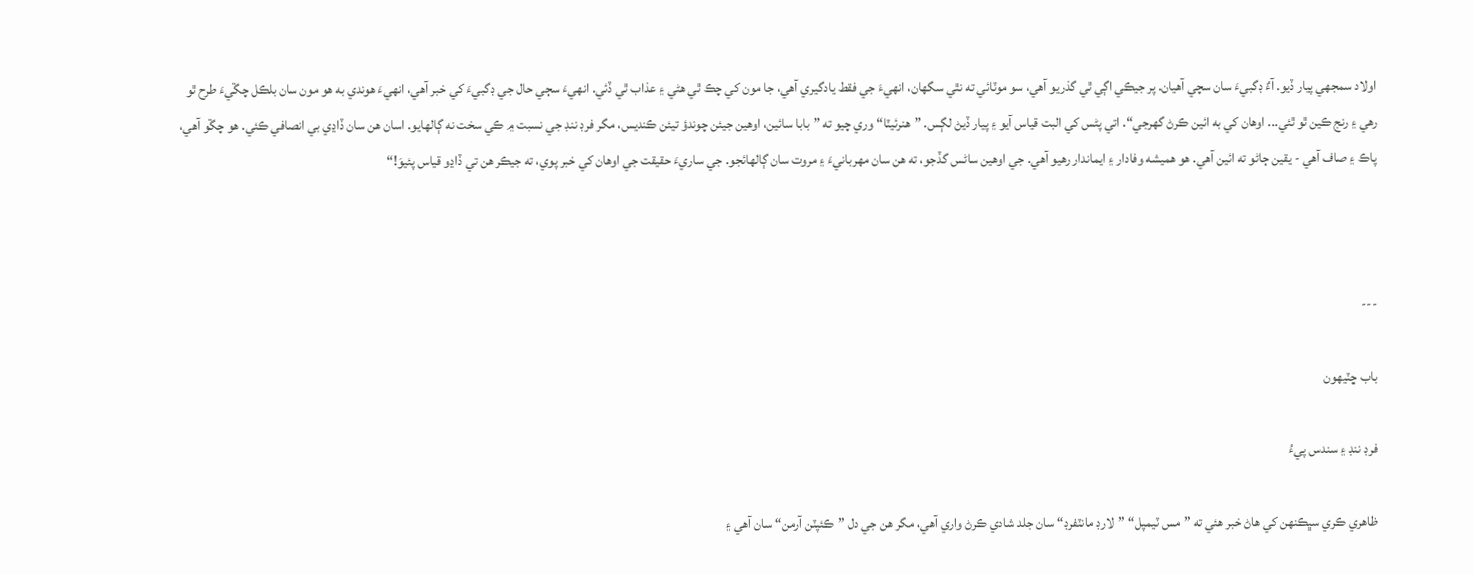اولاد سمجهي پيار ڏيو. آءٌ ڊگبيءَ سان سچي آهيان. پر جيڪي اڳي ٿي گذريو آهي، سو موٽائي ته نٿي سگهان، انهيءَ جي فقط يادگيري آهي، جا مون کي چڪ ٿي هڻي ۽ عذاب ٿي ڏئي. انهيءَ سڄي حال جي ڊگبيءَ کي خبر آهي، انهيءَ هوندي به هو مون سان بلڪل چڱيءَ طرح ٿو رهي ۽ رنج ڪين ٿو ٿئي... اوهان کي به ائين ڪرڻ گهرجي“. اتي پڻس کي البت قياس آيو ۽ پيار ڏيڻ لڳس. ”هنرئيٽا“ وري چيو ته ”بابا سائين، اوهين جيئن چوندؤ تيئن ڪنديس، مگر فرڊ ننڊ جي نسبت ۾ ڪي سخت نه ڳالهايو. اسان هن سان ڏاڍي بي انصافي ڪئي. هو چڱو آهي، پاڪ ۽ صاف آهي - يقين ڄاڻو ته ائين آهي. هو هميشه وفادار ۽ ايماندار رهيو آهي. جي اوهين ساڻس گڏجو، ته هن سان مهربانيءَ ۽ مروت سان ڳالهائجو. جي ساريءَ حقيقت جي اوهان کي خبر پوي، ته جيڪر هن تي ڏاڍو قياس پئيوَ!“



---

باب ڇٽيهون

فرڊ ننڊ ۽ سندس پيءُ

ظاهري ڪري سڀڪنهن کي هاڻ خبر هئي ته ”مس ٽيمپل“ ”لارڊ مانٽفرڊ“ سان جلد شادي ڪرڻ واري آهي، مگر هن جي دل ”ڪئپٽن آرمن“ سان آهي ۽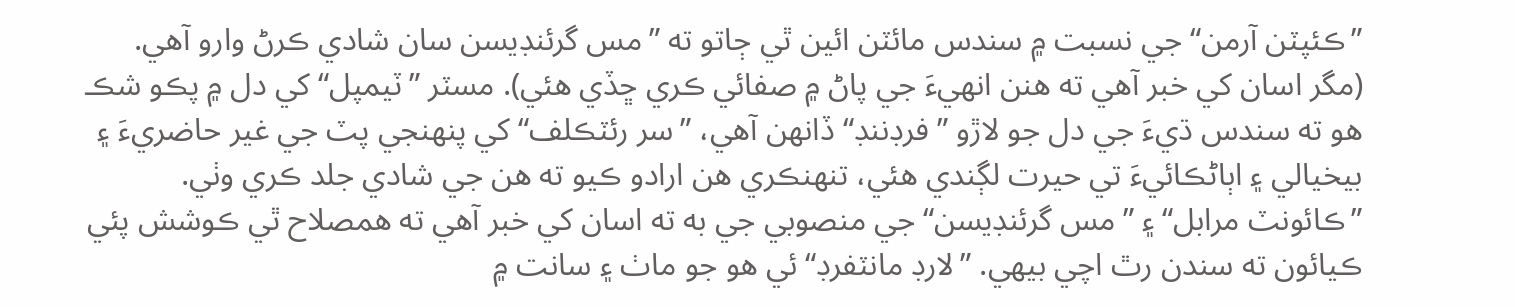”ڪئپٽن آرمن“ جي نسبت ۾ سندس مائٽن ائين ٿي ڄاتو ته ”مس گرئنڊيسن سان شادي ڪرڻ وارو آهي. (مگر اسان کي خبر آهي ته هنن انهيءَ جي پاڻ ۾ صفائي ڪري ڇڏي هئي). مسٽر ”ٽيمپل“ کي دل ۾ پڪو شڪ هو ته سندس ڌيءَ جي دل جو لاڙو ”فرڊننڊ“ ڏانهن آهي، ”سر رئٽڪلف“ کي پنهنجي پٽ جي غير حاضريءَ ۽ بيخيالي ۽ اٻاڻڪائيءَ تي حيرت لڳندي هئي، تنهنڪري هن ارادو ڪيو ته هن جي شادي جلد ڪري وٺي. ”ڪائونٽ مرابل“ ۽ ”مس گرئنڊيسن“ جي منصوبي جي به ته اسان کي خبر آهي ته همصلاح ٿي ڪوشش پئي ڪيائون ته سندن رٿ اچي بيهي. ”لارڊ مانٽفرڊ“ ئي هو جو ماٺ ۽ سانت ۾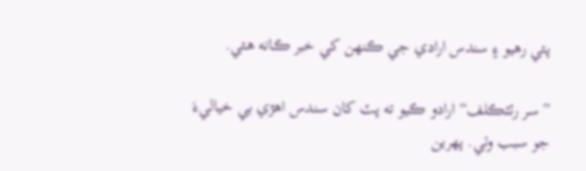پئي رهيو ۽ سندس ارادي جي ڪنهن کي خبر ڪانه هئي.

”سر رئٽڪلف“ ارادو ڪيو ته پٽ کان سندس اهڙي بي خياليءَ جو سبب وٺي. پهرين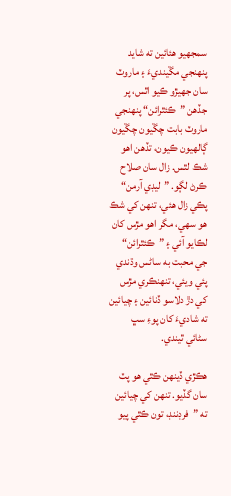سمجهيو هئائين ته شايد پنهنجي مڱينديءَ ۽ ماروٽ سان جهيڙو ڪيو اٿس، پر جڏهن ”ڪئٿرائن“ پنهنجي ماروٽ بابت چڱيون چڱيون ڳالهيون ڪيون، تڏهن اهو شڪ لٿس. زال سان صلاح ڪرڻ لڳو. ”ليڊي آرمن“ پڪي زال هئي، تنهن کي شڪ هو سهي، مگر اهو مڙس کان لڪايو آئي ۽ ”ڪئٿرائن“ جي محبت به ساڻس وڌندي پئي ويئي، تنهنڪري مڙس کي دڙ دلاسو ڏنائين ۽ چيائين ته شاديءَ کان پوءِ سڀ سڻائي ٿيندي.

هڪڙي ڏينهن ڪٿي هو پٽ سان گڏيو. تنهن کي چيائين ته ”فرڊننڊ، تون ڪٿي پيو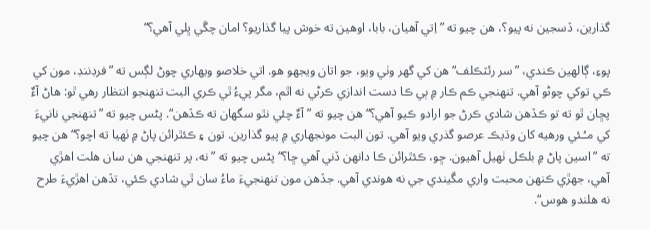گذارين، ڏسجين نه پيو؟، هن چيو ته ”اِتي آهيان، بابا، اوهين ته خوش پيا گذاريو؟ امان چڱي ڀلي آهي؟“

پوءِ، ڳالهين ڪندي، ”سر رئٽڪلف“ هن کي گهر وٺي ويو، جو اتان ويجهو هو. اتي خلاصو ويهاري چوڻ لڳس ته ”فرڊننڊ، مون کي ڪي توکي چوڻو آهي. تنهنجي ڪم ڪار ۾ ٻي ڪا دست اندازي ڪرڻي نه اٿم، مگر پيءُ ٿي ڪري البت تنهنجو انتظار رهي ٿو: هاڻ آءٌ پڇان ٿو ته تو ڪڏهن شادي ڪرڻ جو ارادو ڪيو آهي؟“ هن چيو ته ”آءٌ چئي نٿو سگهان ته ڪڏهن“. پڻس چيو ته ”تنهنجي نانيءَ کي مـُـئي ورهيه کان وڌيڪ عرصو گذري ويو آهي. تون البت مونجهاري ۾ پيو گذارين. تون ۽ ڪئٿرائن پاڻ ۾ ٺهيا ته اچو؟“ هن چيو ته ”اسين پاڻ ۾ بلڪل ٺهيل آهيون. ڇو، ڪئٿرائن ڪا دانهن ڏني آهي ڇا؟“ پڻس چيو ته ”نه، پر تنهنجي هن سان هلت اهڙي آهي، جهڙي ڪنهن محبت واري مڱيندي جي نه هوندي آهي. جڏهن مون تنهنجيءَ ماءُ سان ٿي شادي ڪئي، تڏهن اهڙيءَ طرح نه هلندو هوس“.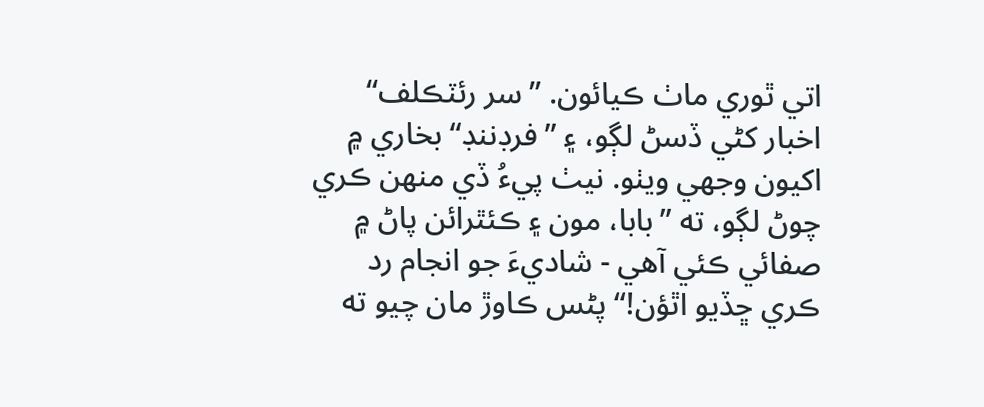اتي ٿوري ماٺ ڪيائون. ”سر رئٽڪلف“ اخبار کڻي ڏسڻ لڳو، ۽ ”فرڊننڊ“ بخاري ۾ اکيون وجهي ويٺو. نيٺ پيءُ ڏي منهن ڪري چوڻ لڳو، ته ”بابا، مون ۽ ڪئٿرائن پاڻ ۾ صفائي ڪئي آهي - شاديءَ جو انجام رد ڪري ڇڏيو اٿؤن!“ پڻس ڪاوڙ مان چيو ته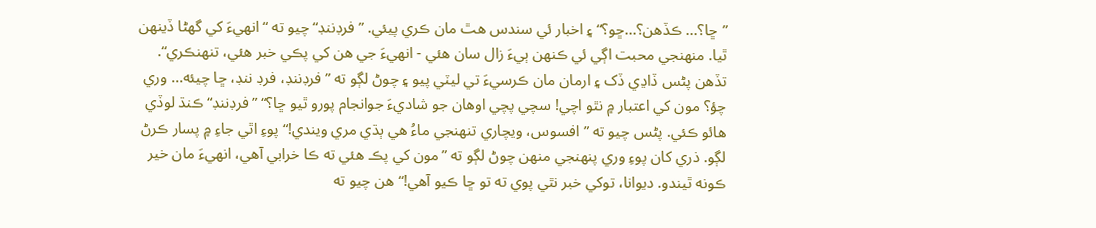”ڇا؟... ڪڏهن؟...ڇو؟“ ۽ اخبار ئي سندس هٿ مان ڪري پيئي. ”فرڊننڊ“ چيو ته “انهيءَ کي گهڻا ڏينهن ٿيا. منهنجي محبت اڳي ئي ڪنهن ٻيءَ زال سان هئي - انهيءَ جي هن کي پڪي خبر هئي، تنهنڪري“. تڏهن پڻس ڏاڍي ڏک ۽ ارمان مان ڪرسيءَ تي ليٽي پيو ۽ چوڻ لڳو ته ”فرڊننڊ، فرڊ ننڊ، ڇا چيئه... وري چؤ؟ مون کي اعتبار ۾ نٿو اچي! سچي پچي اوهان جو شاديءَ جوانجام پورو ٿيو ڇا؟“ ”فرڊننڊ“ ڪنڌ لوڏي هائو ڪئي. پڻس چيو ته ”افسوس، ويچاري تنهنجي ماءُ هي ٻڌي مري ويندي!“ پوءِ اٿي جاءِ ۾ پسار ڪرڻ لڳو. ذري کان پوءِ وري پنهنجي منهن چوڻ لڳو ته ”مون کي پڪ هئي ته ڪا خرابي آهي، انهيءَ مان خير ڪونه ٿيندو. ديوانا، توکي خبر نٿي پوي ته تو ڇا ڪيو آهي!“ هن چيو ته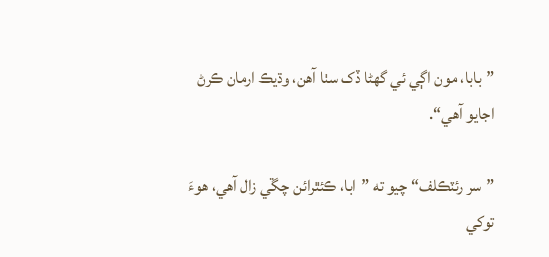”بابا، مون اڳي ئي گهڻا ڏک سٺا آهن، وڌيڪ ارمان ڪرڻ اجايو آهي“.

”سر رئٽڪلف“ چيو ته ”ابا، ڪئٿرائن چڱي زال آهي، هوءَ توکي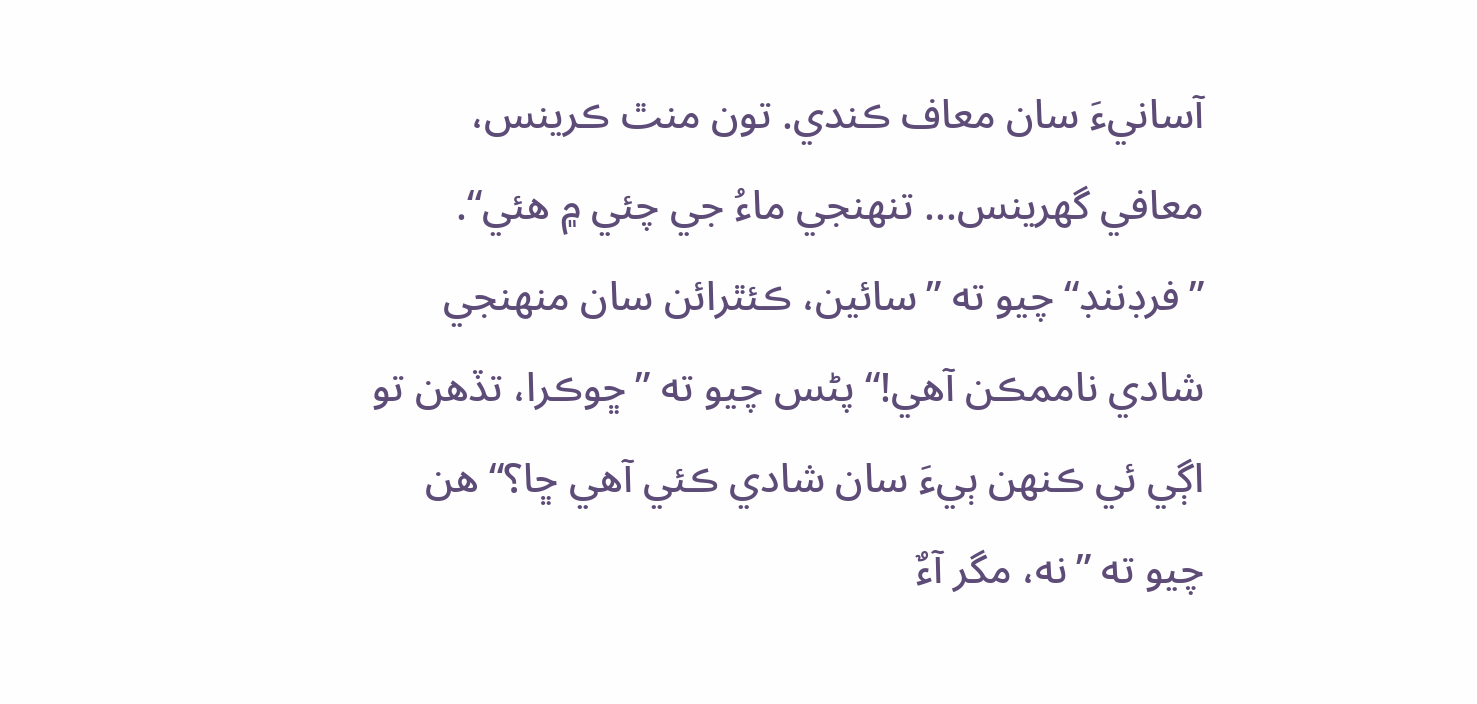آسانيءَ سان معاف ڪندي. تون منٿ ڪرينس، معافي گهرينس... تنهنجي ماءُ جي چئي ۾ هئي“. ”فرڊننڊ“ چيو ته ”سائين، ڪئٿرائن سان منهنجي شادي ناممڪن آهي!“ پڻس چيو ته ”ڇوڪرا، تڏهن تو اڳي ئي ڪنهن ٻيءَ سان شادي ڪئي آهي ڇا؟“ هن چيو ته ”نه، مگر آءٌ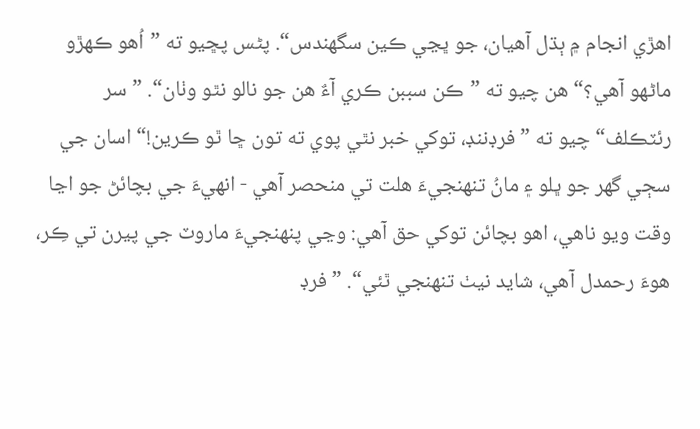اهڙي انجام ۾ ٻڌل آهيان، جو ڀڃي ڪين سگهندس“. پڻس پڇيو ته ”اُهو ڪهڙو ماڻهو آهي؟“ هن چيو ته ”ڪن سببن ڪري آءٌ هن جو نالو نٿو وٺان“. ”سر رئٽڪلف“ چيو ته ”فرڊننڊ، توکي خبر نٿي پوي ته تون ڇا ٿو ڪرين!“ اسان جي سڄي گهر جو ڀلو ۽ مانُ تنهنجيءَ هلت تي منحصر آهي - انهيءَ جي بچائڻ جو اڃا وقت ويو ناهي، اهو بچائن توکي حق آهي: وڃي پنهنجيءَ ماروٽ جي پيرن تي ڪِر، هوءَ رحمدل آهي، شايد نيٺ تنهنجي ٿئي“. ”فرڊ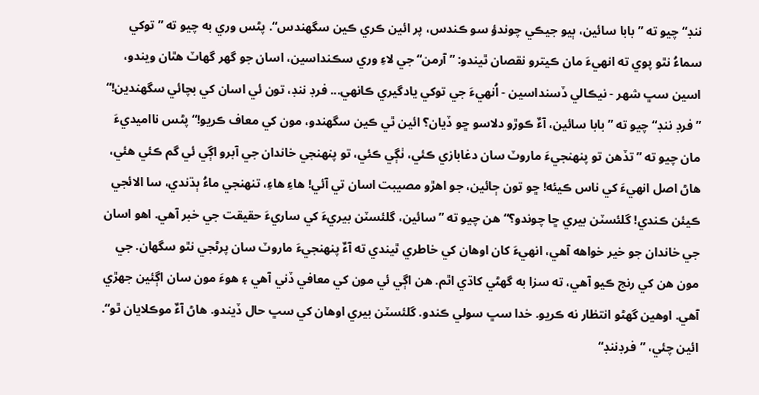ننڊ“ چيو ته ”بابا سائين، ٻيو جيڪي چوندؤ سو ڪندس، پر ائين ڪري ڪين سگهندس“. پڻس وري به چيو ته ”توکي سماءُ نٿو پوي ته انهيءَ مان ڪيترو نقصان ٿيندو: ”آرمن“ جي لاءِ وري سڪنداسين، اسان جو گهر گهاٽ هٿان ويندو، اسين سڀ شهر - نيڪالي ڏسنداسين - اُنهيءَ جي توکي يادگيري ڪانهي... فرڊ ننڊ، تون ئي اسان کي بچائي سگهندين!“ ”فرڊ ننڊ“ چيو ته ”بابا سائين، آءٌ ڪوڙو دلاسو ڇو ڏيان؟ ائين ٿي ڪين سگهندو، مون کي معاف ڪريو!“ پڻس نااميديءَ مان چيو ته ”تڏهن تو پنهنجيءَ ماروٽ سان دغابازي ڪئي، ٺڳي ڪئي، تو پنهنجي خاندان جي آبرو اڳي ئي گم ڪئي هئي، هاڻ اصل انهيءَ کي ناس ڪيئه! ڇو تون ڄائين، جو اهڙو مصيبت اسان تي آئي! هاءِ هاءِ، تنهنجي ماءُ ٻڌندي، سا الائجي ڪيئن ڪندي! گلئسٽن بيري ڇا چوندو؟“ هن چيو ته ”سائين، گلئسٽن بيريءَ کي ساريءَ حقيقت جي خبر آهي. اهو اسان جي خاندان جو خير خواهه آهي، انهيءَ کان اوهان کي خاطري ٿيندي ته آءٌ پنهنجيءَ ماروٽ سان پرڻجي نٿو سگهان. جي مون هن کي رنج ڪيو آهي، ته سزا به گهڻي کاڌي اٿم. هن اڳي ئي مون کي معافي ڏني آهي ۽ هوءَ مون سان اڳئين جهڙي آهي. اوهين گهڻو انتظار نه ڪريو. خدا سڀ سولي ڪندو. گلئسٽن بيري اوهان کي سڀ حال ڏيندو. هاڻ آءٌ موڪلايان ٿو“. ائين چئي، ”فرڊننڊ“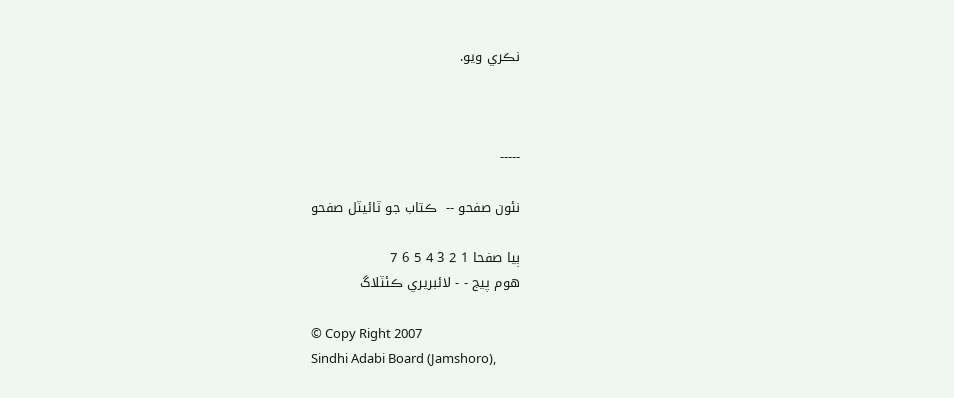نڪري ويو.



-----

نئون صفحو --  ڪتاب جو ٽائيٽل صفحو

ٻيا صفحا 1 2 3 4 5 6 7
هوم پيج - - لائبريري ڪئٽلاگ

© Copy Right 2007
Sindhi Adabi Board (Jamshoro),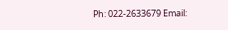Ph: 022-2633679 Email: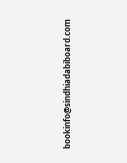bookinfo@sindhiadabiboard.com